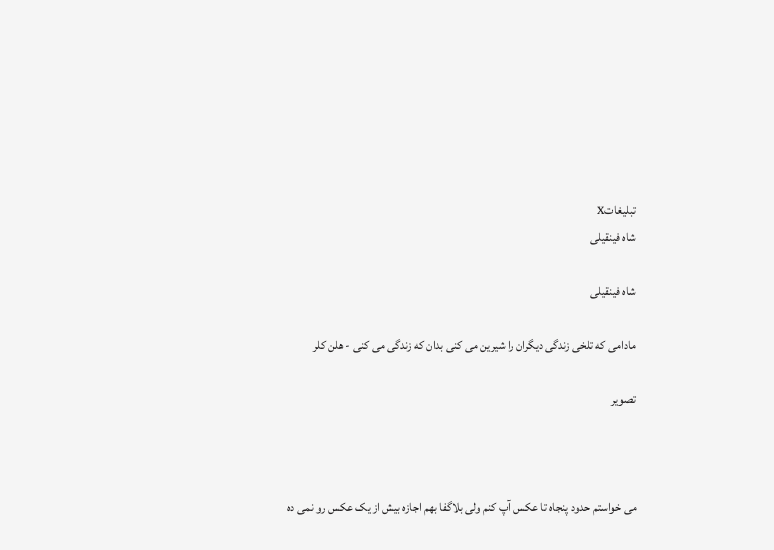تبليغاتX
شاه فینقیلی

شاه فینقیلی

مادامی که تلخی زندگی دیگران را شیرین می کنی بدان که زندگی می کنی - هلن کلر

تصویر



می خواستم حدود پنجاه تا عکس آپ کنم ولی بلاگفا بهم اجازه بیش از یک عکس رو نمی ده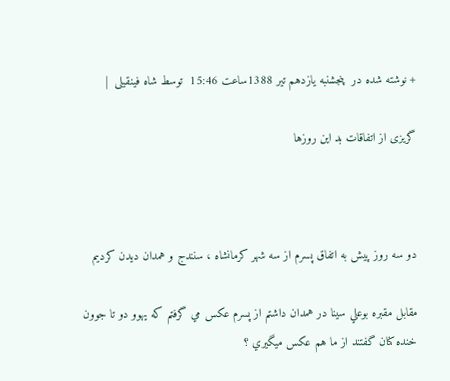+ نوشته شده در  پنجشنبه یازدهم تیر 1388ساعت 15:46  توسط شاه فینقیلی  |

گریزی از اتفاقات بد این روزها



دو سه روز پيش به اتفاق پسرم از سه شهر كرمانشاه ، سنندج و همدان ديدن كرديم

مقابل مقبره بوعلي سينا در همدان داشتم از پسرم عكس مي گرفتم كه يهوو دو تا جوون خنده كنان گفتند از ما هم عكس ميگيري ؟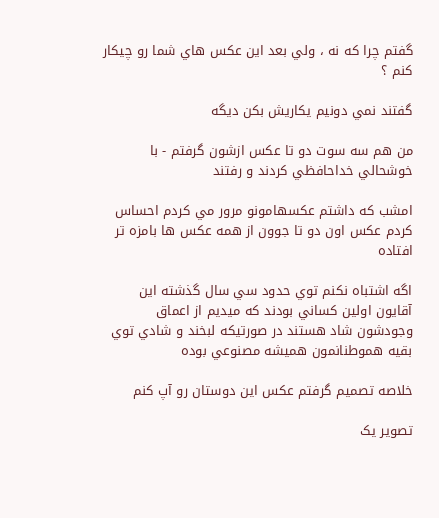گفتم چرا كه نه ، ولي بعد اين عكس هاي شما رو چيكار كنم ؟

گفتند نمي دونيم يكاريش بكن ديگه

من هم سه سوت دو تا عكس ازشون گرفتم - با خوشحالي خداحافظي كردند و رفتند

امشب كه داشتم عكسهامونو مرور مي كردم احساس كردم عكس اون دو تا جوون از همه عكس ها بامزه تر افتاده

اگه اشتباه نكنم توي حدود سي سال گذشته اين آقايون اولين كساني بودند كه ميديم از اعماق وجودشون شاد هستند در صورتيكه لبخند و شادي توي بقيه هموطنانمون هميشه مصنوعي بوده

خلاصه تصميم گرفتم عكس اين دوستان رو آپ كنم

تصویر یک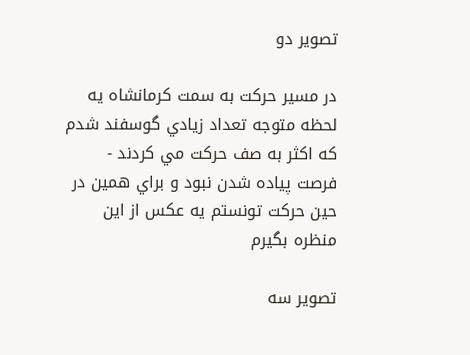تصویر دو

در مسير حركت به سمت كرمانشاه يه لحظه متوجه تعداد زيادي گوسفند شدم كه اكثر به صف حركت مي كردند - فرصت پياده شدن نبود و براي همين در حين حركت تونستم يه عكس از اين منظره بگيرم

تصویر سه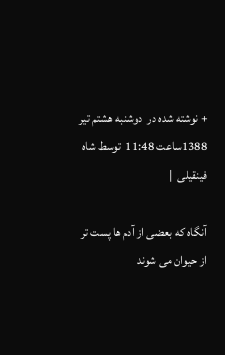+ نوشته شده در  دوشنبه هشتم تیر 1388ساعت 11:48  توسط شاه فینقیلی  |

آنگاه که بعضی از آدم ها پست تر از حیوان می شوند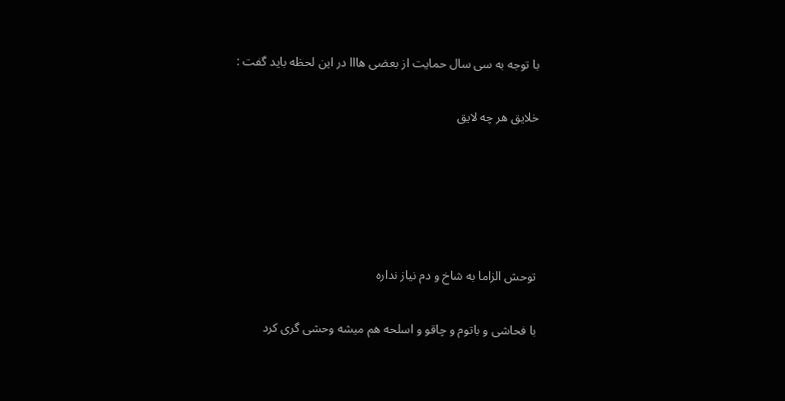با توجه به سی سال حمایت از بعضی هااا در این لحظه باید گفت :

خلایق هر چه لایق





توحش الزاما به شاخ و دم نیاز نداره

با فحاشی و باتوم و چاقو و اسلحه هم میشه وحشی گری کرد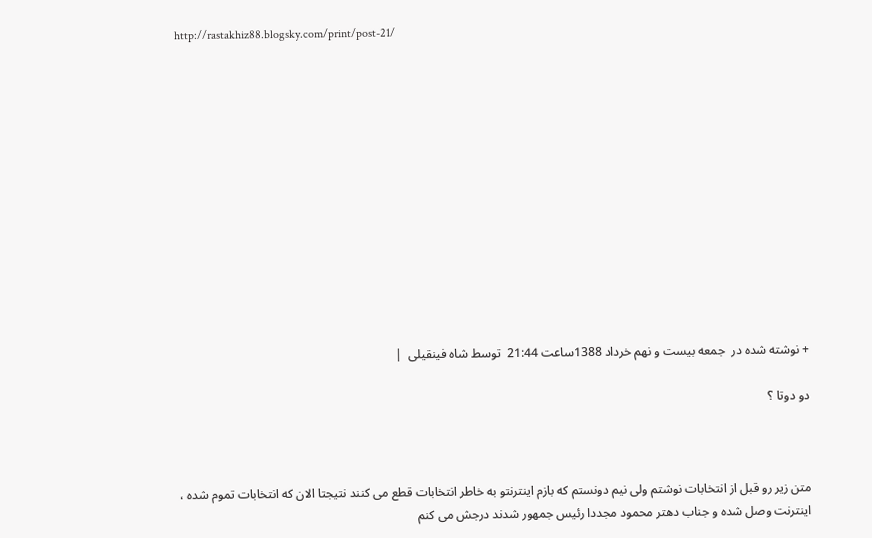http://rastakhiz88.blogsky.com/print/post-21/













+ نوشته شده در  جمعه بیست و نهم خرداد 1388ساعت 21:44  توسط شاه فینقیلی  |

دو دوتا ؟



متن زیر رو قبل از انتخابات نوشتم ولی نیم دونستم که بازم اینترنتو به خاطر انتخابات قطع می کنند نتیجتا الان که انتخابات تموم شده ، اینترنت وصل شده و جناب دهتر محمود مجددا رئیس جمهور شدند درجش می کنم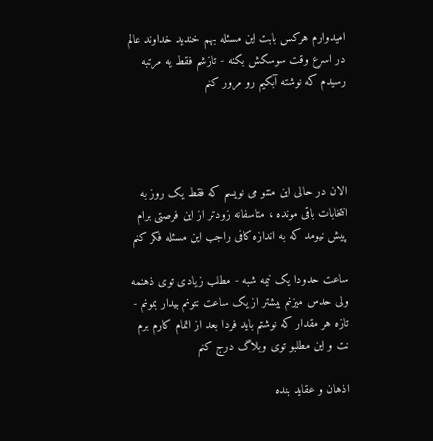امیدوارم هرکس بابت این مسئله بهم خندید خداوند عالم در اسرع وقت سوسکش بکنه - تازشم فقط یه مرتبه رسیدم که نوشته آبکیم رو مرور کنم




الان در حالی این متنو می نویسم که فقط یک روز به انتخابات باقی مونده ، متاسفانه زودتر از این فرصتی برام پیش نیومد که به اندازه کافی راجب این مسئله فکر کنم

ساعت حدودا یک نیمه شبه - مطلب زیادی توی ذهنمه ولی حدس میزنم بیشتر از یک ساعت نتونم بیدار بمونم - تازه هر مقدار که نوشتم باید فردا بعد از اتمام کارم برم نت و این مطلبو توی وبلاگ درج کنم

اذهان و عقاید بنده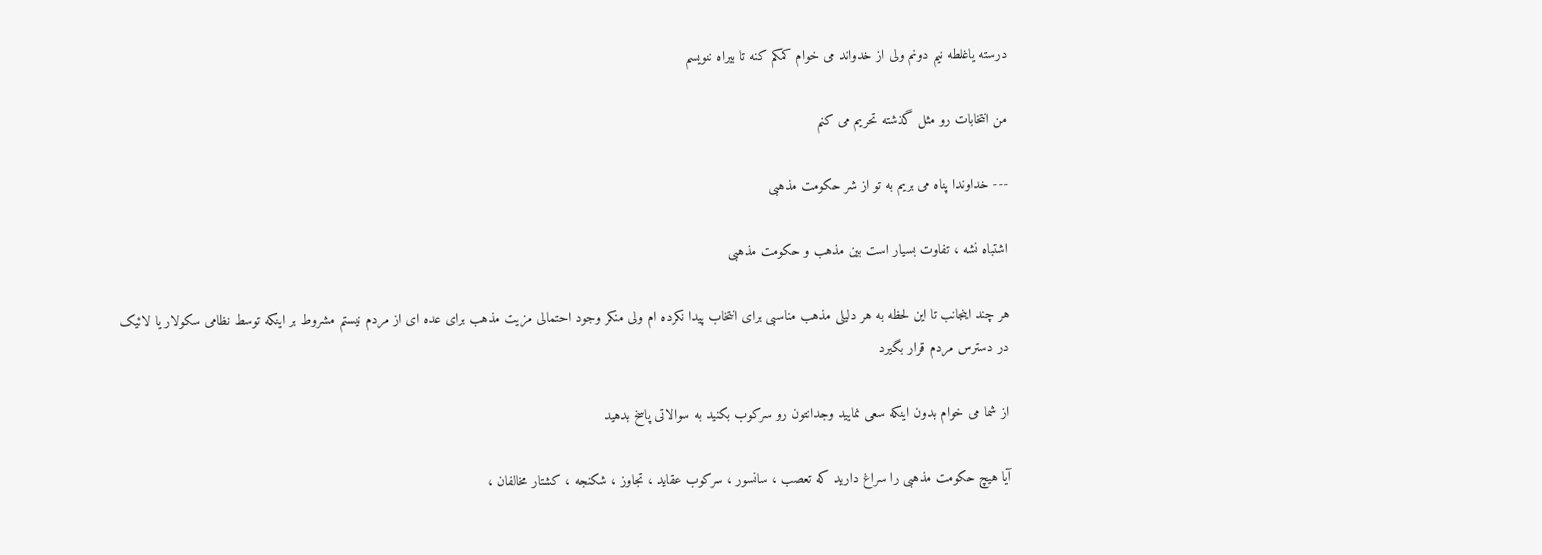درسته یاغلطه نیم دونم ولی از خدواند می خوام کمکم کنه تا بیراه ننویسم

من انتخابات رو مثل گذشته تحریم می کنم

--- خداوندا پناه می بریم به تو از شر حکومت مذهبی

اشتباه نشه ، تفاوت بسیار است بین مذهب و حکومت مذهبی

هر چند اینجانب تا این لحظه به هر دلیلی مذهب مناسبی برای انتخاب پیدا نکرده ام ولی منکر وجود احتمالی مزیت مذهب برای عده ای از مردم نیستم مشروط بر اینکه توسط نظامی سکولار یا لائیک در دسترس مردم قرار بگیرد

از شما می خوام بدون اینکه سعی نمایید وجدانتون رو سرکوب بکنید به سوالاتی پاسخ بدهید

آیا هیچ حکومت مذهبی را سراغ دارید که تعصب ، سانسور ، سرکوب عقاید ، تجاوز ، شکنجه ، کشتار مخالفان ،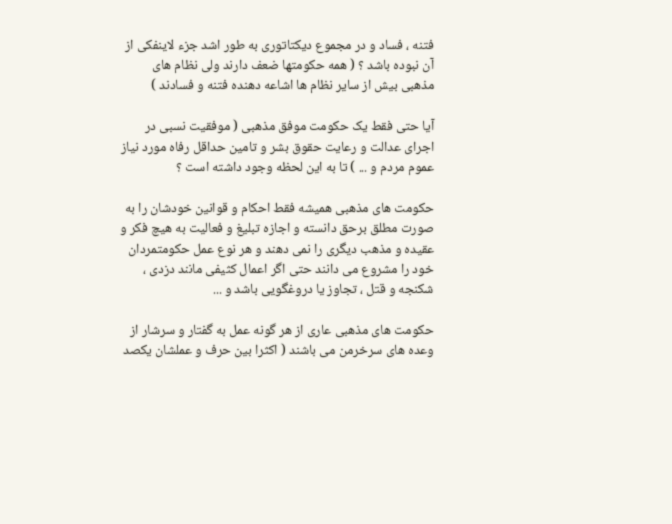فتنه ، فساد و در مجموع دیکتاتوری به طور اشد جزء لاینفکی از آن نبوده باشد ؟ ( همه حکومتها ضعف دارند ولی نظام های مذهبی بیش از سایر نظام ها اشاعه دهنده فتنه و فسادند )

آیا حتی فقط یک حکومت موفق مذهبی ( موفقیت نسبی در اجرای عدالت و رعایت حقوق بشر و تامین حداقل رفاه مورد نیاز عموم مردم و ... ) تا به این لحظه وجود داشته است ؟

حکومت های مذهبی همیشه فقط احکام و قوانین خودشان را به صورت مطلق برحق دانسته و اجازه تبلیغ و فعالیت به هیچ فکر و عقیده و مذهب دیگری را نمی دهند و هر نوع عمل حکومتمردان خود را مشروع می دانند حتی اگر اعمال کثیفی مانند دزدی ، شکنجه و قتل ، تجاوز یا دروغگویی باشد و ...

حکومت های مذهبی عاری از هر گونه عمل به گفتار و سرشار از وعده های سرخرمن می باشند ( اکثرا بین حرف و عملشان یکصد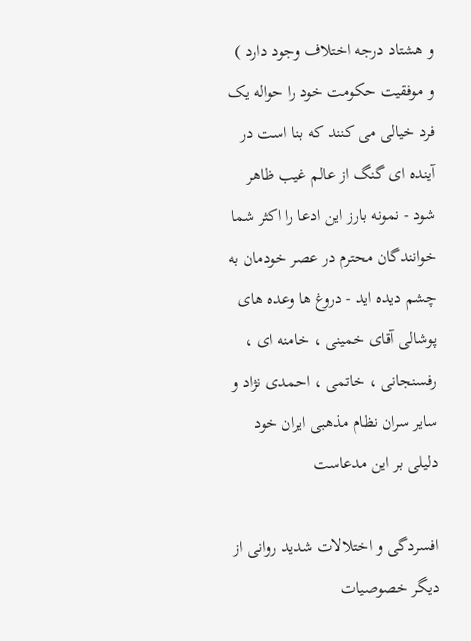و هشتاد درجه اختلاف وجود دارد ) و موفقیت حکومت خود را حواله یک فرد خیالی می کنند که بنا است در آینده ای گنگ از عالم غیب ظاهر شود - نمونه بارز این ادعا را اکثر شما خوانندگان محترم در عصر خودمان به چشم دیده اید - دروغ ها وعده های پوشالی آقای خمینی ، خامنه ای ، رفسنجانی ، خاتمی ، احمدی نژاد و سایر سران نظام مذهبی ایران خود دلیلی بر این مدعاست

افسردگی و اختلالات شدید روانی از دیگر خصوصیات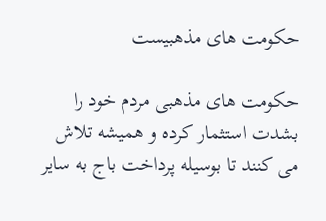حکومت های مذهبیست

حکومت های مذهبی مردم خود را بشدت استثمار کرده و همیشه تلاش می کنند تا بوسیله پرداخت باج به سایر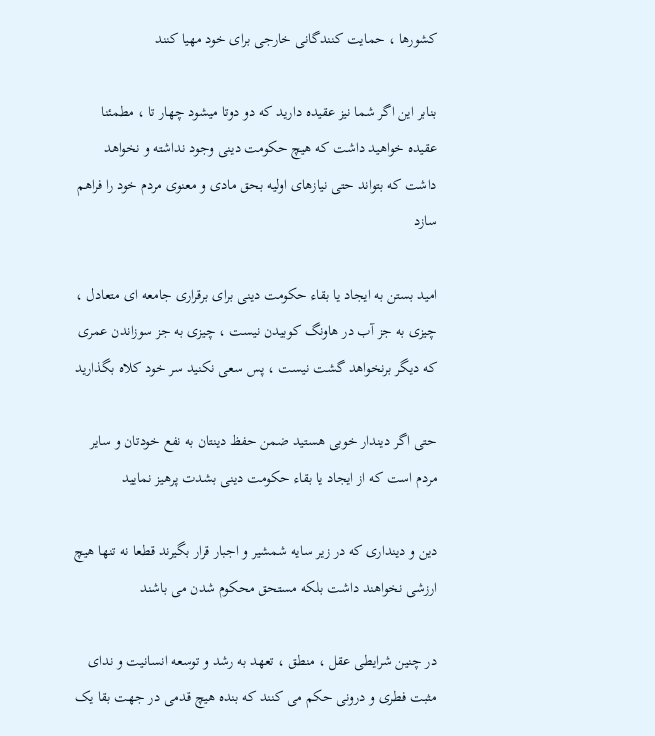کشورها ، حمایت کنندگانی خارجی برای خود مهیا کنند

بنابر این اگر شما نیز عقیده دارید که دو دوتا میشود چهار تا ، مطمئنا عقیده خواهید داشت که هیچ حکومت دینی وجود نداشته و نخواهد داشت که بتواند حتی نیازهای اولیه بحق مادی و معنوی مردم خود را فراهم سازد

امید بستن به ایجاد یا بقاء حکومت دینی برای برقراری جامعه ای متعادل ، چیزی به جز آب در هاونگ کوبیدن نیست ، چیزی به جز سوزاندن عمری که دیگر برنخواهد گشت نیست ، پس سعی نکنید سر خود کلاه بگذارید

حتی اگر دیندار خوبی هستید ضمن حفظ دینتان به نفع خودتان و سایر مردم است که از ایجاد یا بقاء حکومت دینی بشدت پرهیز نمایید

دین و دینداری که در زیر سایه شمشیر و اجبار قرار بگیرند قطعا نه تنها هیچ ارزشی نخواهند داشت بلکه مستحق محکوم شدن می باشند

در چنین شرایطی عقل ، منطق ، تعهد به رشد و توسعه انسانیت و ندای مثبت فطری و درونی حکم می کنند که بنده هیچ قدمی در جهت بقا یک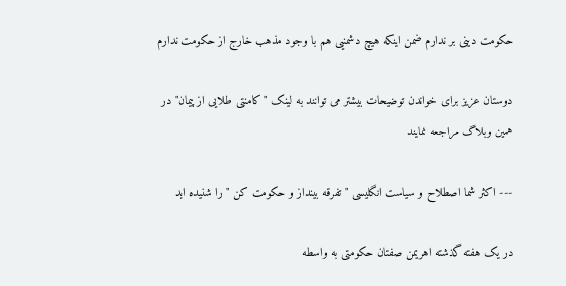حکومت دینی بر ندارم ضمن اینکه هیچ دشمنیی هم با وجود مذهب خارج از حکومت ندارم

دوستان عزیز برای خواندن توضیحات بیشتر می توانند به لینک "کامنتی طلایی از پیمان" در همین وبلاگ مراجعه نمایند

--- اکثر شما اصطلاح و سیاست انگلیسی " تفرقه بینداز و حکومت کن " را شنیده اید

در یک هفته گذشته اهریمن صفتان حکومتی به واسطه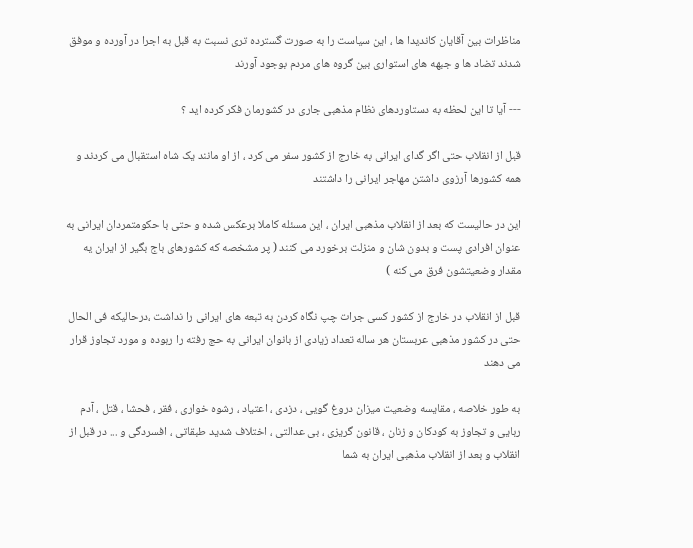مناظرات بین آقایان کاندیدا ها ، این سیاست را به صورت گسترده تری نسبت به قبل به اجرا در آورده و موفق شدند تضاد ها و جبهه های استواری بین گروه های مردم بوجود آورند

--- آیا تا این لحظه به دستاوردهای نظام مذهبی جاری در کشورمان فکر کرده اید ؟

قبل از انقلاب حتی اگر گدای ایرانی به خارج از کشور سفر می کرد ، از او مانند یک شاه استقبال می کردند و همه کشورها آرزوی داشتن مهاجر ایرانی را داشتند

این در حالیست که بعد از انقلاب مذهبی ایران ، این مسئله کاملا برعکس شده و حتی با حکومتمردان ایرانی به عنوان افرادی پست و بدون شان و منزلت برخورد می کنند ( پر مشخصه که کشورهای باج بگیر از ایران یه مقدار وضعیتشون فرق می کنه )

قبل از انقلاب در خارج از کشور کسی جرات چپ نگاه کردن به تبعه های ایرانی را نداشت ،درحالیکه فی الحال حتی در کشور مذهبی عربستان هر ساله تعداد زیادی از بانوان ایرانی به حج رفته را ربوده و مورد تجاوز قرار می دهند

به طور خلاصه ، مقایسه وضعیت میزان دروغ گویی ، دزدی ، اعتیاد ، رشوه خواری ، فقر ، فحشا ، قتل ، آدم ربایی و تجاوز به کودکان و زنان ، قانون گریزی ، بی عدالتی ، اختلاف شدید طبقاتی ، افسردگی و ... در قبل از انقلاب و بعد از انقلاب مذهبی ایران به شما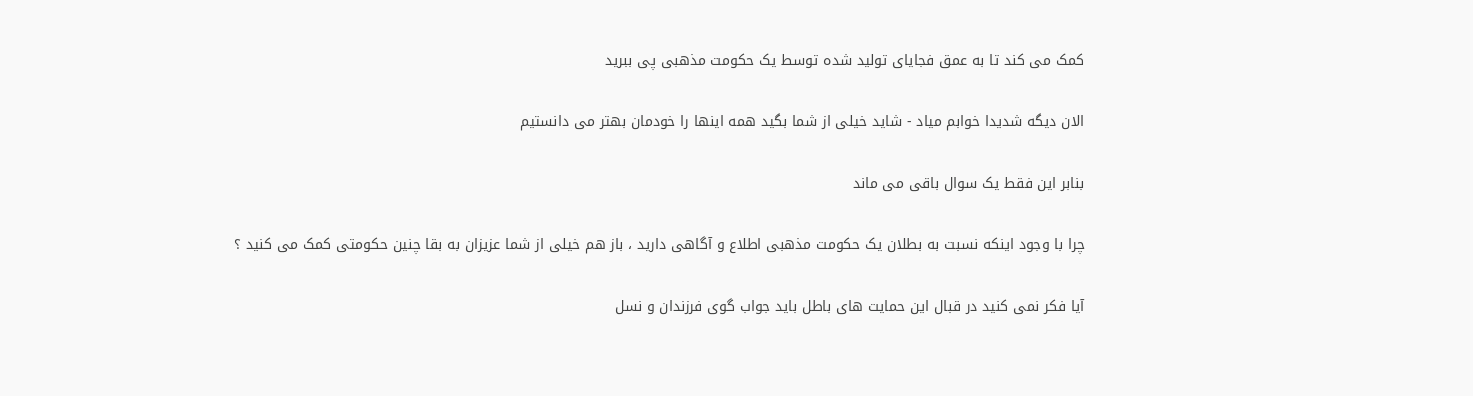کمک می کند تا به عمق فجایای تولید شده توسط یک حکومت مذهبی پی ببرید

الان دیگه شدیدا خوابم میاد - شاید خیلی از شما بگید همه اینها را خودمان بهتر می دانستیم

بنابر این فقط یک سوال باقی می ماند

چرا با وجود اینکه نسبت به بطلان یک حکومت مذهبی اطلاع و آگاهی دارید ، باز هم خیلی از شما عزیزان به بقا چنین حکومتی کمک می کنید ؟

آیا فکر نمی کنید در قبال این حمایت های باطل باید جواب گوی فرزندان و نسل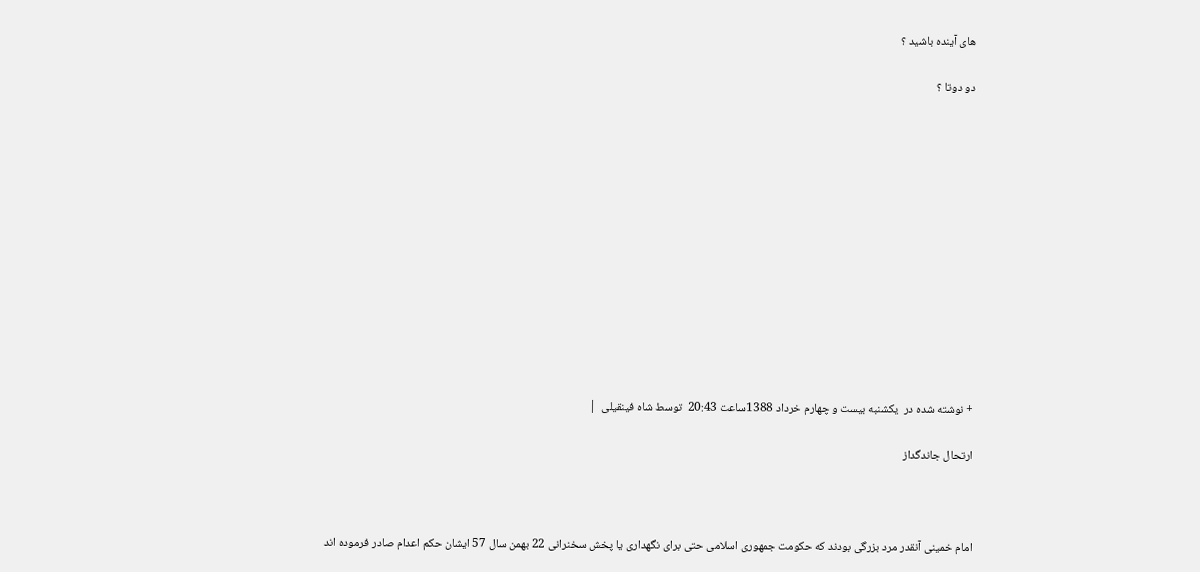های آینده باشید ؟

دو دوتا ؟













+ نوشته شده در  یکشنبه بیست و چهارم خرداد 1388ساعت 20:43  توسط شاه فینقیلی  |

ارتحال جاندگداز



امام خمینی آنقدر مرد بزرگی بودند که حکومت جمهوری اسلامی حتی برای نگهداری یا پخش سخنرانی 22 بهمن سال 57 ایشان حکم اعدام صادر فرموده اند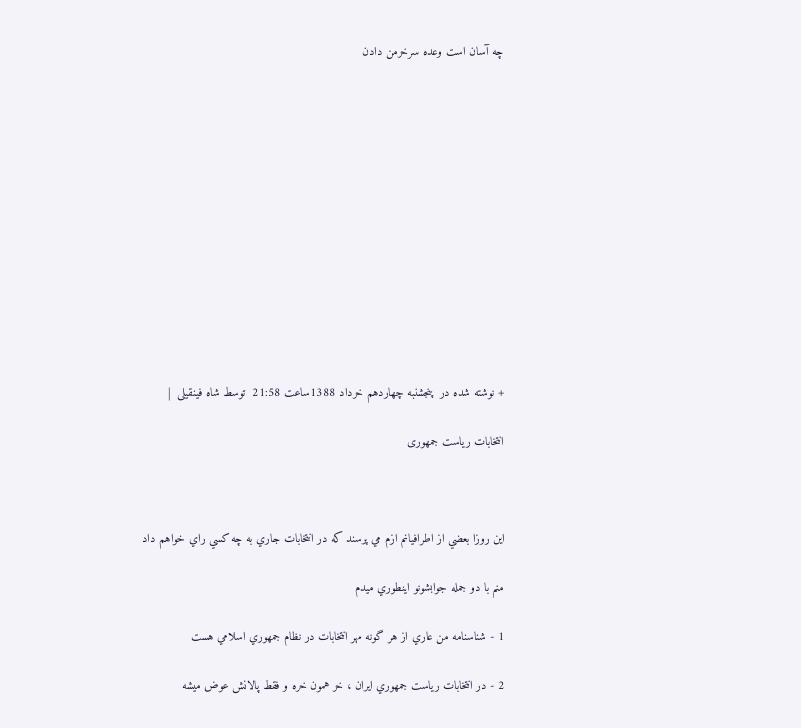چه آسان است وعده سرخرمن دادن













+ نوشته شده در  پنجشنبه چهاردهم خرداد 1388ساعت 21:58  توسط شاه فینقیلی  |

انتخابات ریاست جمهوری



اين روزا بعضي از اطرافيانم ازم مي پرسند كه در انتخابات جاري به چه كسي راي خواهم داد

منم با دو جمله جوابشونو اينطوري ميدم

1 - شناسنامه من عاري از هر گونه مهر انتخابات در نظام جمهوري اسلامي هست

2 - در انتخابات رياست جمهوري ايران ، خر همون خره و فقط پالانش عوض ميشه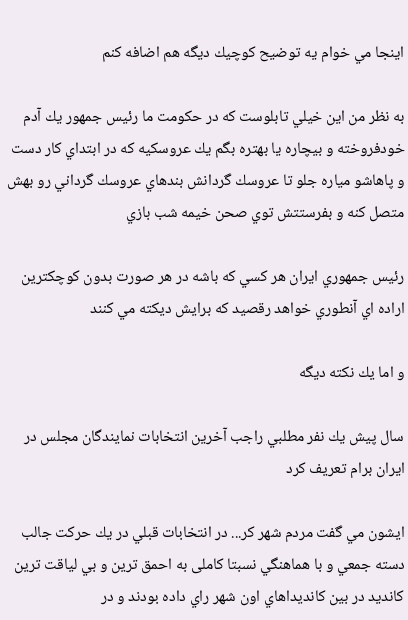اينجا مي خوام يه توضيح كوچيك ديگه هم اضافه كنم

به نظر من اين خيلي تابلوست كه در حكومت ما رئيس جمهور يك آدم خودفروخته و بيچاره يا بهتره بگم يك عروسكيه كه در ابتداي كار دست و پاهاشو مياره جلو تا عروسك گردانش بندهاي عروسك گرداني رو بهش متصل كنه و بفرستتش توي صحن خيمه شب بازي

رئيس جمهوري ايران هر كسي كه باشه در هر صورت بدون كوچكترين اراده اي آنطوري خواهد رقصيد كه برايش ديكته مي كنند

و اما يك نكته ديگه

سال پيش يك نفر مطلبي راجب آخرين انتخابات نمايندگان مجلس در ايران برام تعريف كرد

ايشون مي گفت مردم شهر كر... در انتخابات قبلي در يك حركت جالب دسته جمعي و با هماهنگي نسبتا كاملی به احمق ترين و بي لياقت ترين كانديد در بين كانديداهاي اون شهر راي داده بودند و در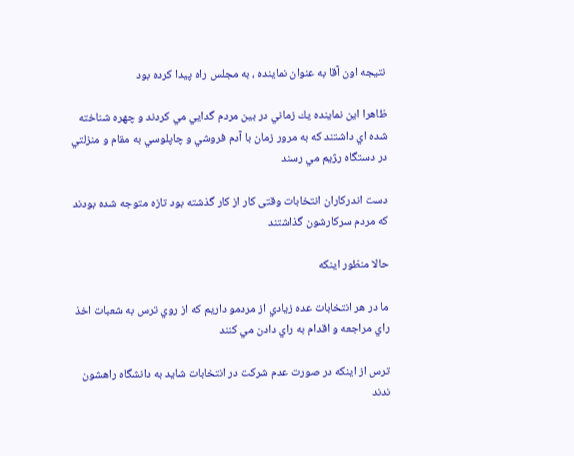نتيجه اون آقا به عنوان نماينده ،‌ به مجلس راه پيدا كرده بود

ظاهرا اين نماینده يك زماني در بين مردم گدايي مي كردند و چهره شناخته شده اي داشتند كه به مرور زمان با آدم فروشي و چاپلوسي به مقام و منزلتي در دستگاه ر‍‍ژيم مي رسند

دست اندرکاران انتخابات وقتی کار از کار گذشته بود تازه متوجه شده بودند که مردم سرکارشون گذاشتند

حالا منظور اينكه

ما در هر انتخابات عده زيادي از مردمو داريم كه از روي ترس به شعبات اخذ راي مراجعه و اقدام به راي دادن مي كنند

ترس از اينكه در صورت عدم شركت در انتخابات شايد به دانشگاه راهشون ندند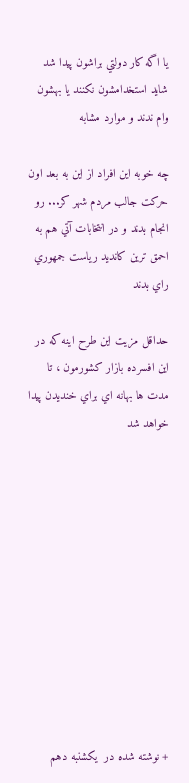يا اگه كار دولتي براشون پيدا شد شايد استخدامشون نكنند يا بهشون وام ندند و موارد مشابه

چه خوبه اين افراد از اين به بعد اون حركت جالب مردم شهر كر... رو انجام بدند و در انتخابات آتي هم به احمق ترين كانديد رياست جمهوري راي بدند

حداقل مزيت اين طرح اينه كه در اين افسرده بازار كشورمون ، تا مدت ها بهانه اي براي خنديدن پيدا خواهد شد











+ نوشته شده در  یکشنبه دهم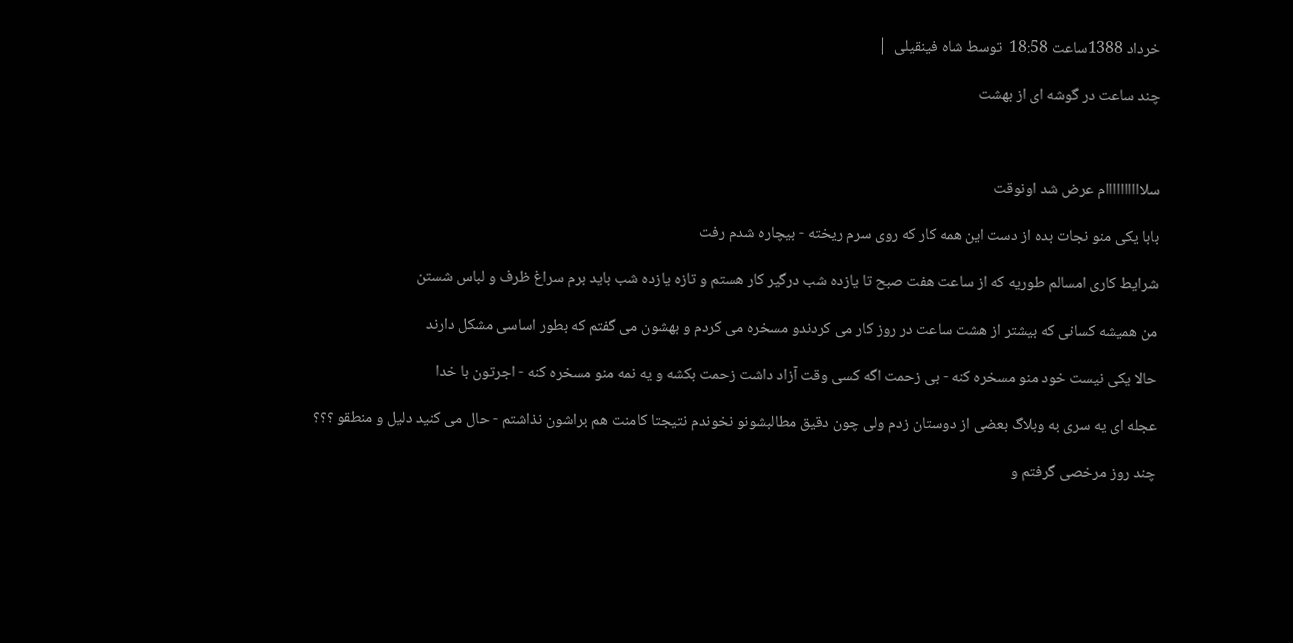خرداد 1388ساعت 18:58  توسط شاه فینقیلی  |

چند ساعت در گوشه ای از بهشت



سلاااااااااام عرض شد اونوقت

بابا یکی منو نجات بده از دست این همه کار که روی سرم ریخته - بیچاره شدم رفت

شرایط کاری امسالم طوریه که از ساعت هفت صبح تا یازده شب درگیر کار هستم و تازه یازده شب باید برم سراغ ظرف و لباس شستن

من همیشه کسانی که بیشتر از هشت ساعت در روز کار می کردندو مسخره می کردم و بهشون می گفتم که بطور اساسی مشکل دارند

حالا یکی نیست خود منو مسخره کنه - بی زحمت اگه کسی وقت آزاد داشت زحمت بکشه و یه نمه منو مسخره کنه - اجرتون با خدا

عجله ای یه سری به وبلاگ بعضی از دوستان زدم ولی چون دقیق مطالبشونو نخوندم نتیجتا کامنت هم براشون نذاشتم - حال می کنید دلیل و منطقو ؟؟؟

چند روز مرخصی گرفتم و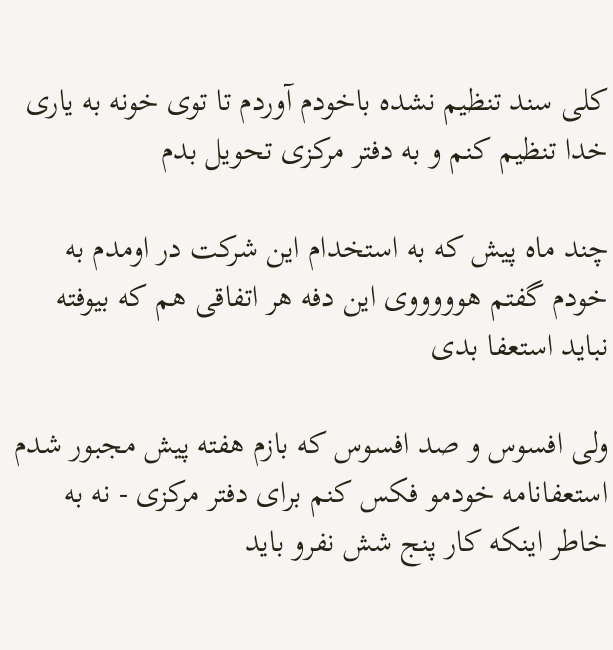کلی سند تنظیم نشده باخودم آوردم تا توی خونه به یاری خدا تنظیم کنم و به دفتر مرکزی تحویل بدم

چند ماه پیش که به استخدام این شرکت در اومدم به خودم گفتم هوووووی این دفه هر اتفاقی هم که بیوفته نباید استعفا بدی

ولی افسوس و صد افسوس که بازم هفته پیش مجبور شدم استعفانامه خودمو فکس کنم برای دفتر مرکزی - نه به خاطر اینکه کار پنج شش نفرو باید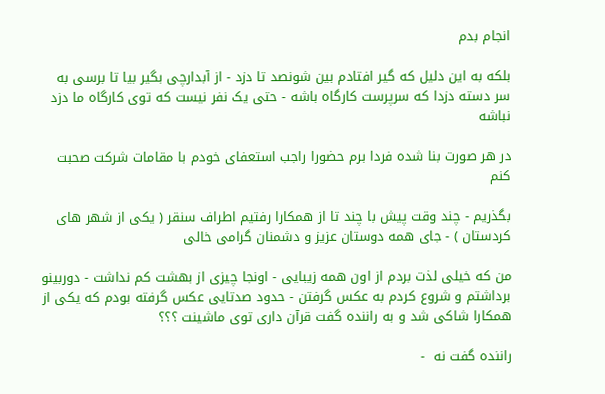انجام بدم

بلکه به این دلیل که گیر افتادم بین شونصد تا دزد - از آبدارچی بگیر بیا تا برسی به سر دسته دزدا که سرپرست کارگاه باشه - حتی یک نفر نیست که توی کارگاه ما دزد نباشه

در هر صورت بنا شده فردا برم حضورا راجب استعفای خودم با مقامات شرکت صحبت کنم

بگذریم - چند وقت پیش با چند تا از همکارا رفتیم اطراف سنقر ( یکی از شهر های کردستان ) - جای همه دوستان عزیز و دشمنان گرامی خالی

من که خیلی لذت بردم از اون همه زیبایی - اونجا چیزی از بهشت کم نداشت - دوربینو برداشتم و شروع کردم به عکس گرفتن - حدود صدتایی عکس گرفته بودم که یکی از همکارا شاکی شد و به راننده گفت قرآن داری توی ماشینت ؟؟؟

راننده گفت نه  -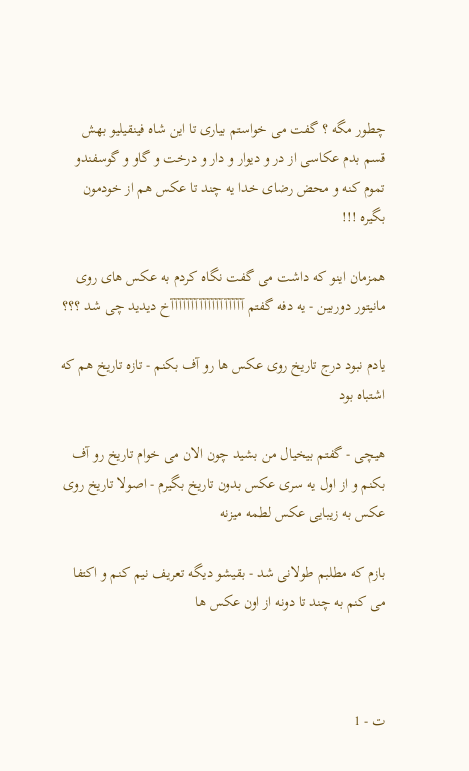چطور مگه ؟ گفت می خواستم بیاری تا این شاه فینقیلیو بهش قسم بدم عکاسی از در و دیوار و دار و درخت و گاو و گوسفندو تموم کنه و محض رضای خدا یه چند تا عکس هم از خودمون بگیره !!!

همزمان اینو که داشت می گفت نگاه کردم به عکس های روی مانیتور دوربین - یه دفه گفتم آآآآآآآآآآآآآآآآآآخ دیدید چی شد ؟؟؟

یادم نبود درج تاریخ روی عکس ها رو آف بکنم - تازه تاریخ هم که اشتباه بود

هیچی - گفتم بیخیال من بشید چون الان می خوام تاریخ رو آف بکنم و از اول یه سری عکس بدون تاریخ بگیرم - اصولا تاریخ روی عکس به زیبایی عکس لطمه میزنه

بازم که مطلبم طولانی شد - بقیشو دیگه تعریف نیم کنم و اکتفا می کنم به چند تا دونه از اون عکس ها



ت - 1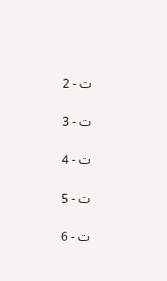ت - 2

ت - 3

ت - 4

ت - 5

ت - 6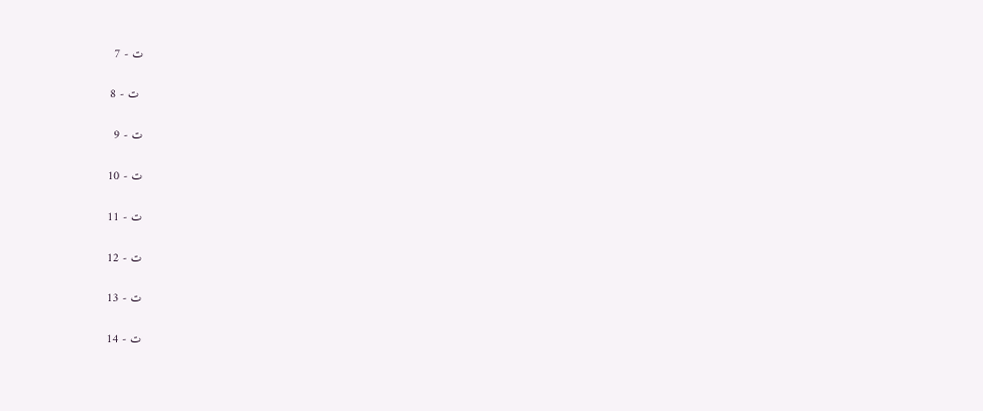ت - 7

 ت - 8

ت - 9

ت - 10

ت - 11

ت - 12

ت - 13

ت - 14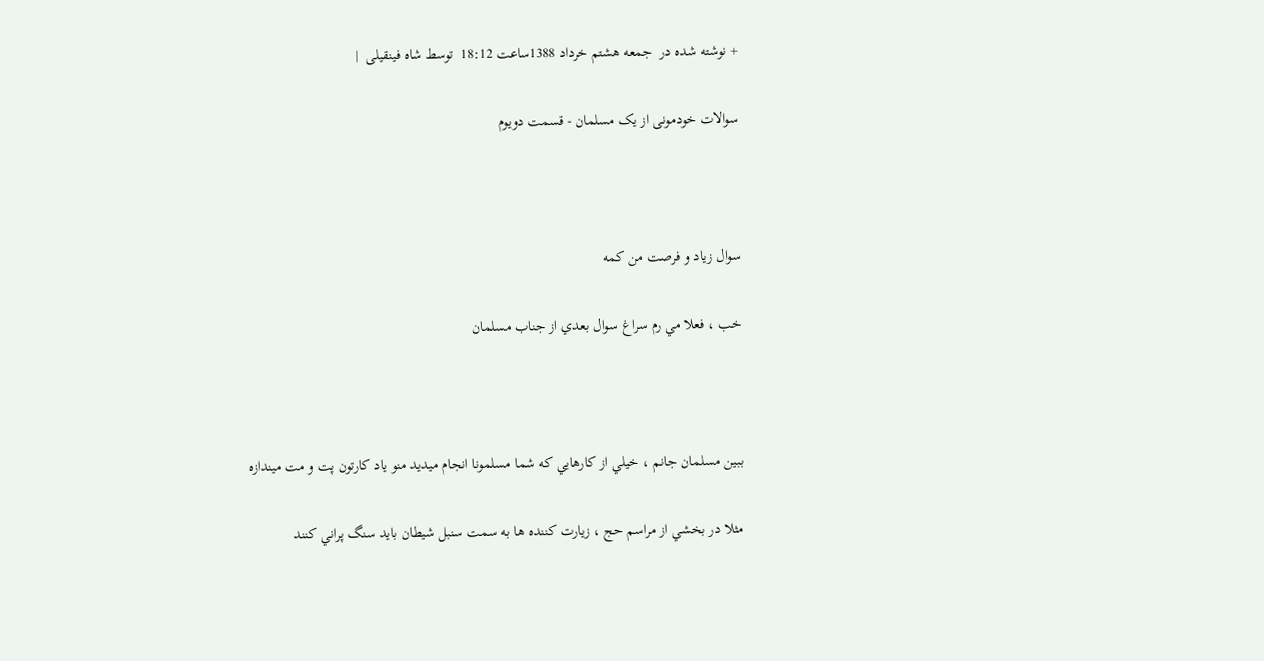+ نوشته شده در  جمعه هشتم خرداد 1388ساعت 18:12  توسط شاه فینقیلی  |

سوالات خودمونی از یک مسلمان - قسمت دویوم



سوال زياد و فرصت من كمه

خب ، فعلا مي رم سراغ سوال بعدي از جناب مسلمان



ببين مسلمان جانم ، خيلي از كارهايي كه شما مسلمونا انجام ميديد منو ياد كارتون پت و مت ميندازه

مثلا در بخشي از مراسم حج ، زيارت كننده ها به سمت سنبل شيطان بايد سنگ پراني كنند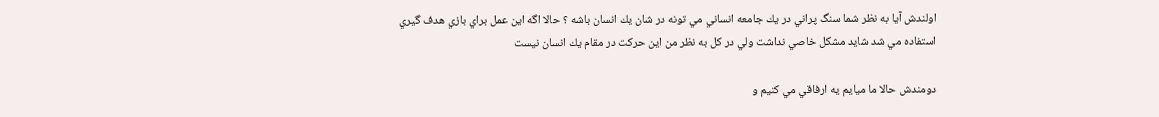اولندش آيا به نظر شما سنگ پراني در يك جامعه انساني مي تونه در شان يك انسان باشه ؟ حالا اگه اين عمل براي بازي هدف گيري استفاده مي شد شايد مشكل خاصي نداشت ولي در كل به نظر من اين حركت در مقام يك انسان نيست

دومندش حالا ما ميايم يه ارفاقي مي كنيم و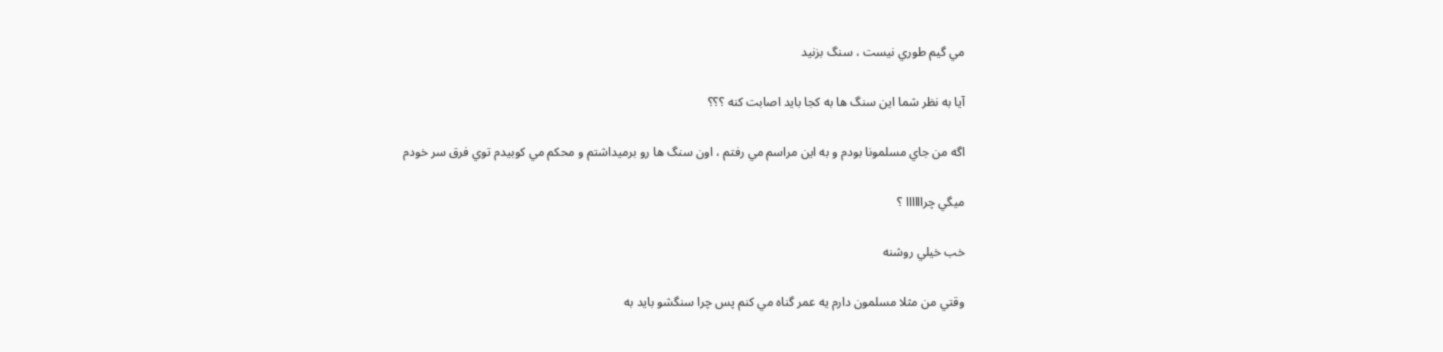مي گيم طوري نيست ، سنگ بزنيد

آيا به نظر شما اين سنگ ها به كجا باید اصابت كنه ؟؟؟

اگه من جاي مسلمونا بودم و به اين مراسم مي رفتم ، اون سنگ ها رو برميداشتم و محكم مي كوبيدم توي فرق سر خودم

ميگي چراااااا ؟

خب خيلي روشنه

وقتي من مثلا مسلمون دارم يه عمر گناه مي كنم پس چرا سنگشو بايد به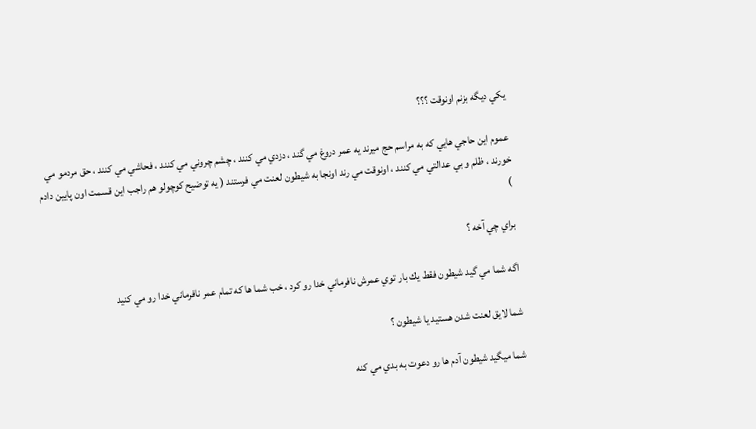يكي ديگه بزنم اونوقت ؟؟؟

عموم اين حاجي هايي كه به مراسم حج ميرند يه عمر دروغ مي گند ، دزدي مي كنند ، چشم چروني مي كنند ، فحاشي مي كنند ، حق مردمو مي خورند ، ظلم و بي عدالتي مي كنند ، اونوقت مي رند اونجا به شيطون لعنت مي فرستند ( یه توضیح کوچولو هم راجب این قسمت اون پایین دادم )

براي چي آخه ؟

اگه شما مي گيد شيطون فقط يك بار توي عمرش نافرماني خدا رو كرد ، خب شما ها كه تمام عمر نافرماني خدا رو مي كنيد

شما لايق لعنت شدن هستيد يا شيطون ؟

شما ميگيد شيطون آدم ها رو دعوت به بدي مي كنه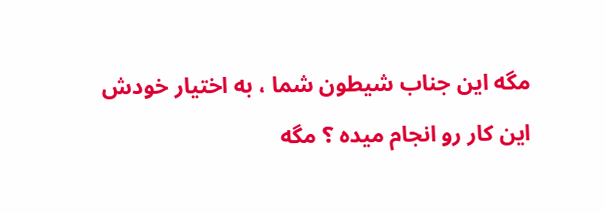مگه اين جناب شيطون شما ، به اختيار خودش اين كار رو انجام ميده ؟ مگه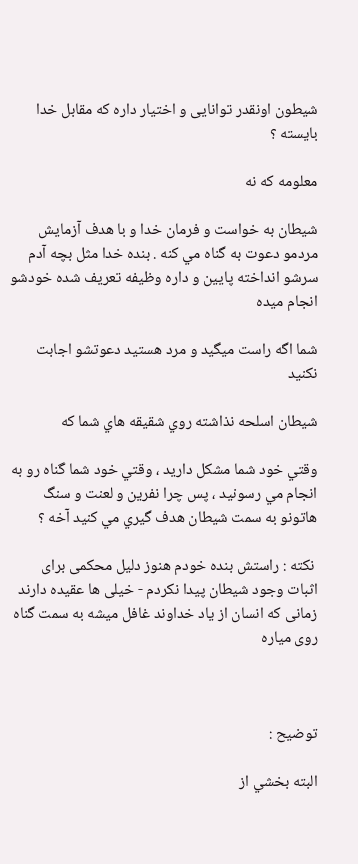شیطون اونقدر توانایی و اختیار داره که مقابل خدا بایسته ؟

معلومه كه نه

شيطان به خواست و فرمان خدا و با هدف آزمایش مردمو دعوت به گناه مي كنه . بنده خدا مثل بچه آدم سرشو انداخته پایین و داره وظیفه تعریف شده خودشو انجام میده

شما اگه راست ميگيد و مرد هستيد دعوتشو اجابت نكنيد

شيطان اسلحه نذاشته روي شقيقه هاي شما كه

وقتي خود شما مشكل داريد ، وقتي خود شما گناه رو به انجام مي رسونيد ،‌ پس چرا نفرين و لعنت و سنگ هاتونو به سمت شيطان هدف گيري مي كنيد آخه ؟

 نکته : راستش بنده خودم هنوز دلیل محکمی برای اثبات وجود شیطان پیدا نکردم - خیلی ها عقیده دارند زمانی که انسان از یاد خداوند غافل میشه به سمت گناه روی میاره



توضیح :

البته بخشي از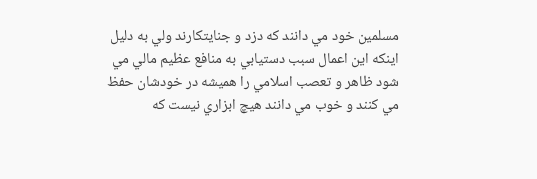مسلمين خود مي دانند كه دزد و جنايتكارند ولي به دليل اينكه اين اعمال سبب دستيابي به منافع عظيم مالي مي شود ظاهر و تعصب اسلامي را هميشه در خودشان حفظ مي كنند و خوب مي دانند هيچ ابزاري نيست كه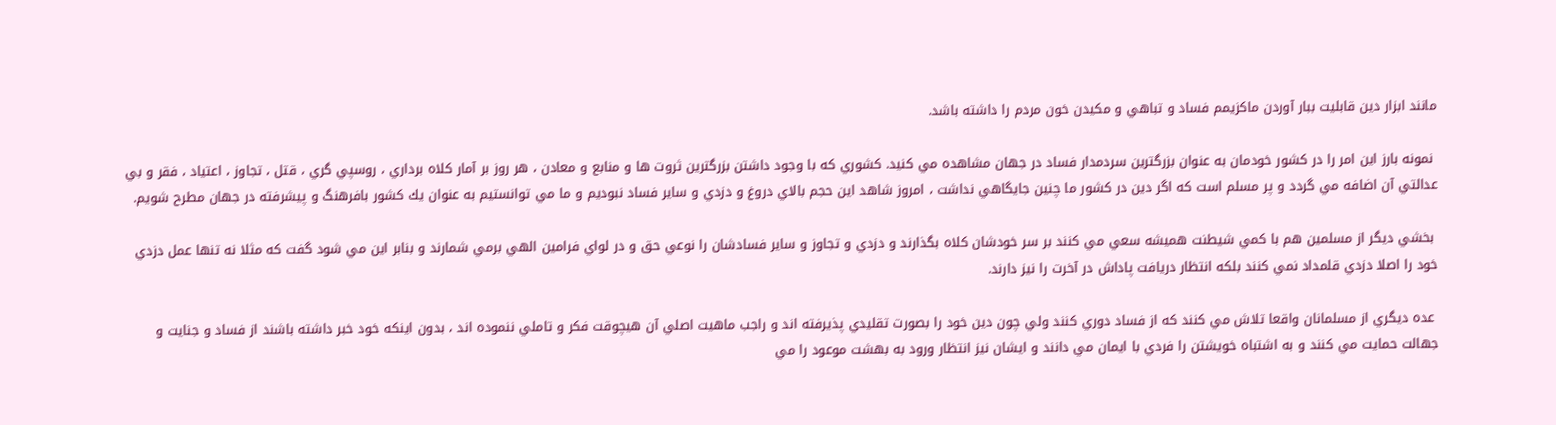مانند ابزار دين قابليت ببار آوردن ماكزيمم فساد و تباهي و مكيدن خون مردم را داشته باشد.

 نمونه بارز اين امر را در كشور خودمان به عنوان بزرگترين سردمدار فساد در جهان مشاهده مي كنيد. كشوري كه با وجود داشتن بزرگترين ثروت ها و منابع و معادن ، هر روز بر آمار كلاه برداري ، روسپي گري ، قتل ، تجاوز ، اعتياد ، فقر و بي عدالتي آن اضافه مي گردد و پر مسلم است كه اگر دين در كشور ما چنين جايگاهي نداشت ، امروز شاهد اين حجم بالاي دروغ و دزدي و ساير فساد نبوديم و ما مي توانستيم به عنوان يك كشور بافرهنگ و پيشرفته در جهان مطرح شويم.

 بخشي ديگر از مسلمين هم با كمي شيطنت هميشه سعي مي كنند بر سر خودشان كلاه بگذارند و دزدي و تجاوز و ساير فسادشان را نوعي حق و در لواي فرامين الهي برمي شمارند و بنابر اين مي شود گفت كه مثلا نه تنها عمل دزدي خود را اصلا دزدي قلمداد نمي كنند بلكه انتظار دريافت پاداش در آخرت را نيز دارند.

 عده ديگري از مسلمانان واقعا تلاش مي كنند كه از فساد دوري كنند ولي چون دين خود را بصورت تقليدي پذيرفته اند و راجب ماهيت اصلي آن هيچوقت فكر و تاملي ننموده اند ، بدون اينكه خود خبر داشته باشند از فساد و جنايت و جهالت حمايت مي كنند و به اشتباه خويشتن را فردي با ايمان مي دانند و ايشان نيز انتظار ورود به بهشت موعود را مي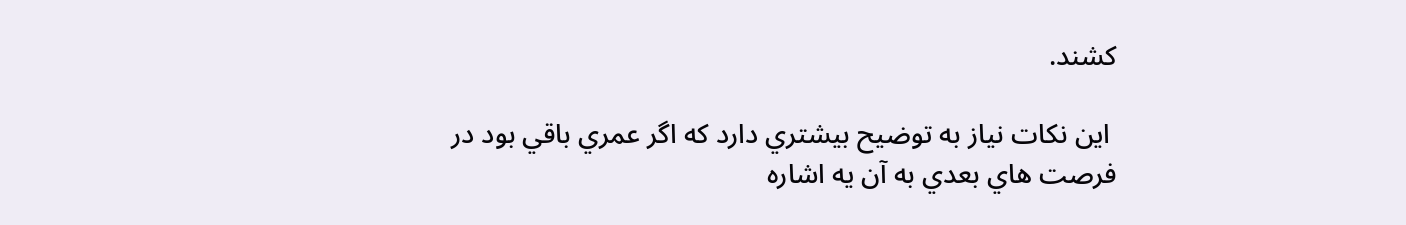كشند.

 اين نكات نياز به توضيح بيشتري دارد كه اگر عمري باقي بود در فرصت هاي بعدي به آن یه اشاره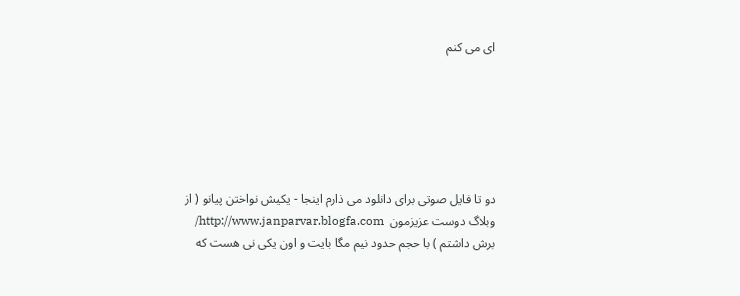ای می کنم






دو تا فایل صوتی برای دانلود می ذارم اینجا - یکیش نواختن پیانو ( از وبلاگ دوست عزیزمون  http://www.janparvar.blogfa.com/ برش داشتم ) با حجم حدود نیم مگا بایت و اون یکی نی هست که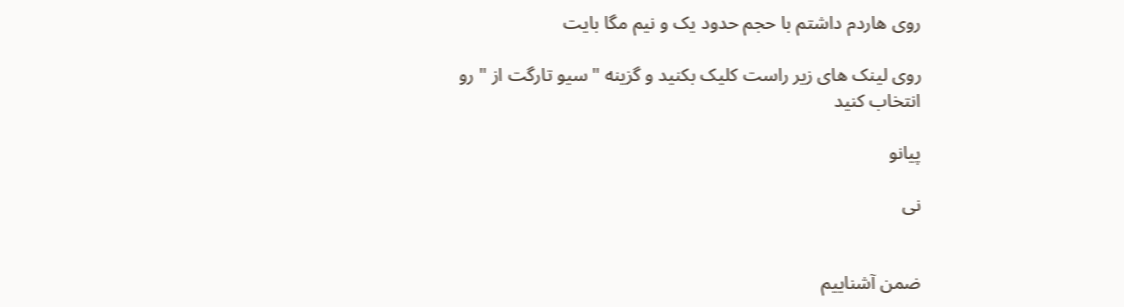روی هاردم داشتم با حجم حدود یک و نیم مگا بایت

روی لینک های زیر راست کلیک بکنید و گزینه " سیو تارگت از " رو انتخاب کنید

پیانو

نی


ضمن آشناییم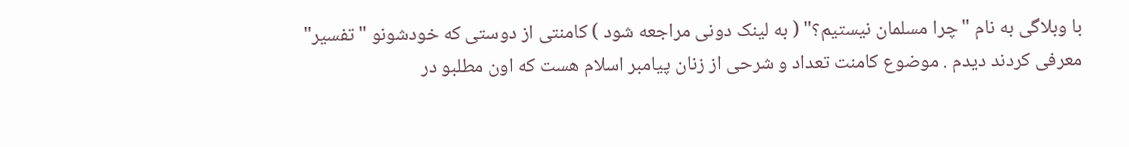با وبلاگی به نام "چرا مسلمان نیستیم؟" ( به لینک دونی مراجعه شود ) کامنتی از دوستی که خودشونو "تفسیر" معرفی کردند دیدم . موضوع کامنت تعداد و شرحی از زنان پیامبر اسلام هست که اون مطلبو در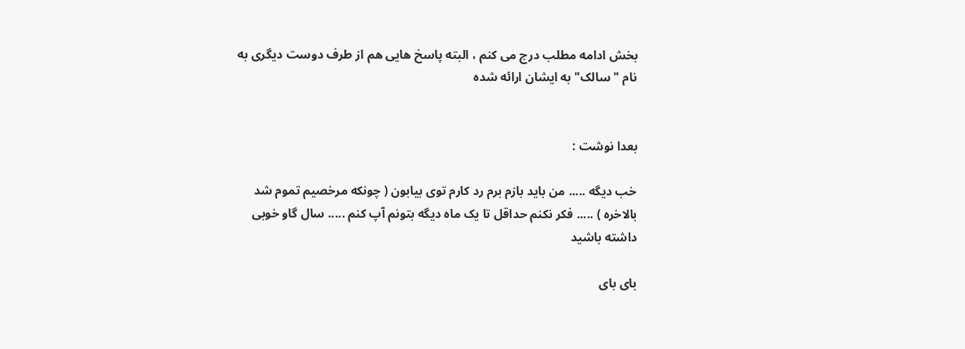بخش ادامه مطلب درج می کنم ، البته پاسخ هایی هم از طرف دوست دیگری به نام "سالک" به ایشان ارائه شده


بعدا نوشت :

خب دیگه ..... من باید بازم برم رد کارم توی بیابون ( چونكه مرخصیم تموم شد بالاخره ) ..... فکر نکنم حداقل تا یک ماه دیگه بتونم آپ کنم ..... سال گاو خوبی داشته باشید

بای بای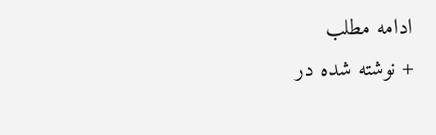ادامه مطلب
+ نوشته شده در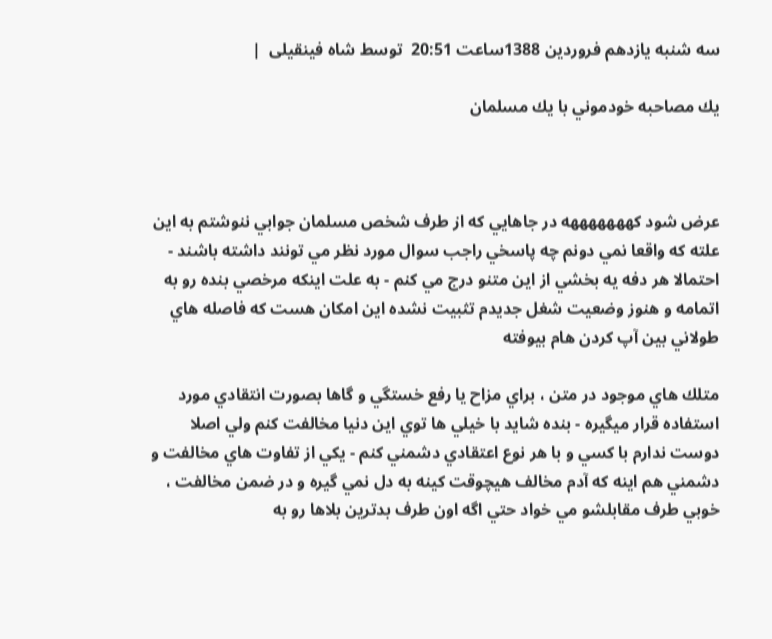سه شنبه یازدهم فروردین 1388ساعت 20:51  توسط شاه فینقیلی  |

يك مصاحبه خودموني با يك مسلمان



عرض شود كهههههههه در جاهايي كه از طرف شخص مسلمان جوابي ننوشتم به اين علته كه واقعا نمي دونم چه پاسخي راجب سوال مورد نظر مي تونند داشته باشند - احتمالا هر دفه يه بخشي از اين متنو درج مي كنم - به علت اينكه مرخصي بنده رو به اتمامه و هنوز وضعيت شغل جدیدم تثبيت نشده اين امكان هست كه فاصله هاي طولاني بين آپ كردن هام بيوفته

متلك هاي موجود در متن ، براي مزاح يا رفع خستگي و گاها بصورت انتقادي مورد استفاده قرار ميگيره - بنده شايد با خيلي ها توي اين دنيا مخالفت كنم ولي اصلا دوست ندارم با كسي و با هر نوع اعتقادي دشمني كنم - يكي از تفاوت هاي مخالفت و دشمني هم اينه كه آدم مخالف هيچوقت كينه به دل نمي گيره و در ضمن مخالفت ، خوبي طرف مقابلشو مي خواد حتي اگه اون طرف بدترين بلاها رو به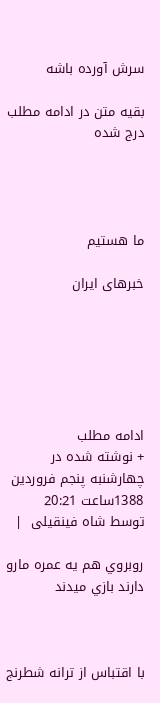سرش آورده باشه

بقیه متن در ادامه مطلب درج شده




ما هستيم

خبرهای ایران






ادامه مطلب
+ نوشته شده در  چهارشنبه پنجم فروردین 1388ساعت 20:21  توسط شاه فینقیلی  |

روبروي هم يه عمره مارو دارند بازي ميدند



با اقتباس از ترانه شطرنج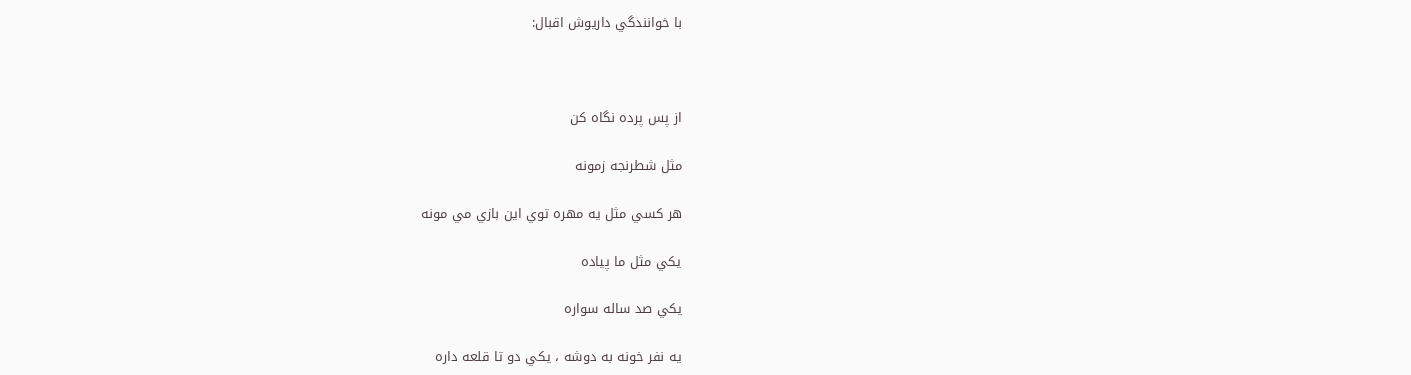با خوانندگي داريوش اقبال:



از پس پرده نگاه كن

مثل شطرنجه زمونه

هر كسي مثل يه مهره توي اين بازي مي مونه

يكي مثل ما پياده

يكي صد ساله سواره

يه نفر خونه به دوشه ، يكي دو تا قلعه داره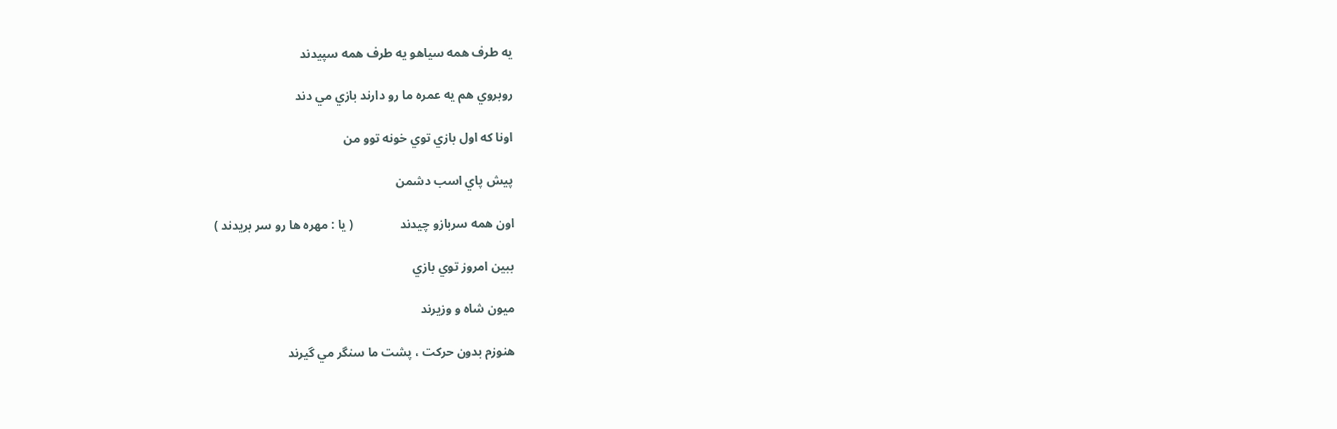يه طرف همه سياهو يه طرف همه سپيدند

روبروي هم يه عمره ما رو دارند بازي مي دند

اونا كه اول بازي توي خونه توو من

پيش پاي اسب دشمن

اون همه سربازو چيدند               ( يا : مهره ها رو سر بريدند )

ببين امروز توي بازي

ميون شاه و وزيرند

هنوزم بدون حركت ، پشت ما سنگر مي گيرند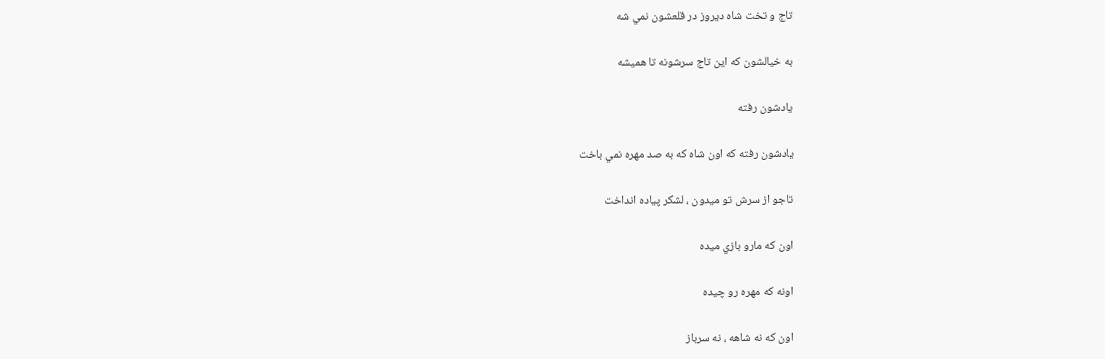تاج و تخت شاه ديروز در قلعشون نمي شه

به خيالشون كه اين تاج سرشونه تا هميشه

يادشون رفته

يادشون رفته كه اون شاه كه به صد مهره نمي باخت

تاجو از سرش تو ميدون ، لشكر پياده انداخت

اون كه مارو بازي ميده

اونه كه مهره رو چيده

اون كه نه شاهه ، نه سرباز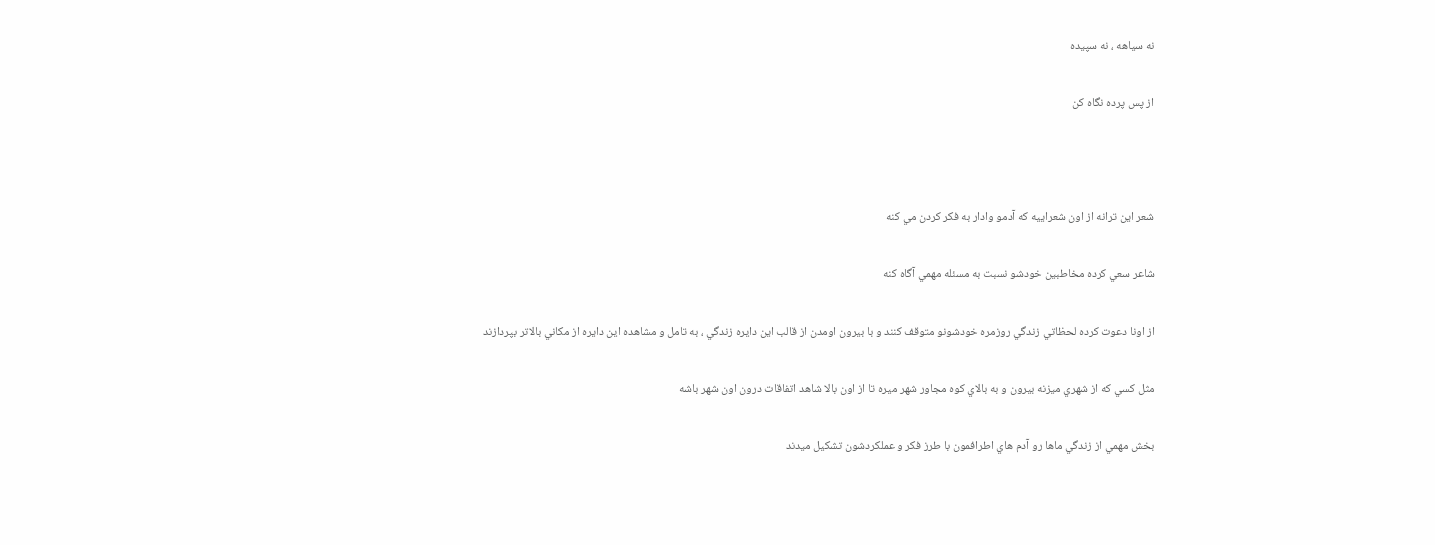نه سياهه ، نه سپيده

از پس پرده نگاه كن



شعر اين ترانه از اون شعراييه كه آدمو وادار به فكر كردن مي كنه

شاعر سعي كرده مخاطبين خودشو نسبت به مسئله مهمي آگاه كنه

از اونا دعوت كرده لحظاتي زندگي روزمره خودشونو متوقف كنند و با بيرون اومدن از قالب اين دايره زندگي ، به تامل و مشاهده اين دايره از مكاني بالاتر بپردازند

مثل كسي كه از شهري ميزنه بيرون و به بالاي كوه مجاور شهر ميره تا از اون بالا شاهد اتفاقات درون اون شهر باشه

بخش مهمي از زندگي ماها رو آدم هاي اطرافمون با طرز فكر و عملكردشون تشكيل ميدند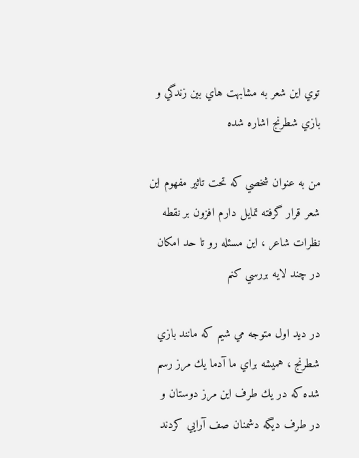توي اين شعر به مشابهت هاي بين زندگي و بازي شطرنج اشاره شده

من به عنوان شخصي كه تحت تاثير مفهوم اين شعر قرار گرفته تمايل دارم افزون بر نقطه نظرات شاعر ، اين مسئله رو تا حد امكان در چند لايه بررسي كنم

در ديد اول متوجه مي شيم كه مانند بازي شطرنج ، هميشه براي ما آدما يك مرز رسم شده كه در يك طرف اين مرز دوستان و در طرف ديگه دشمنان صف آرايي كردند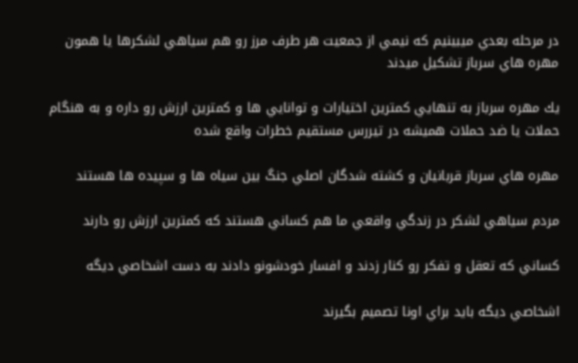در مرحله بعدي ميبينيم كه نيمي از جمعيت هر طرف مرز رو هم سياهي لشكرها يا همون مهره هاي سرباز تشكيل ميدند

يك مهره سرباز به تنهايي كمترين اختيارات و توانايي ها و كمترين ارزش رو داره و به هنگام حملات يا ضد حملات هميشه در تيررس مستقيم خطرات واقع شده

مهره هاي سرباز قربانيان و كشته شدگان اصلي جنگ بين سياه ها و سپيده ها هستند

مردم سياهي لشكر در زندگي واقعي ما هم كساني هستند كه كمترين ارزش رو دارند

كساني كه تعقل و تفكر رو كنار زدند و افسار خودشونو دادند به دست اشخاصي ديگه

اشخاصي ديگه بايد براي اونا تصميم بگيرند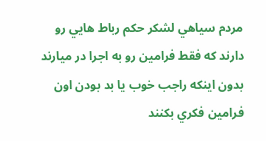مردم سياهي لشكر حكم رباط هايي رو دارند كه فقط فرامين رو به اجرا در ميارند بدون اينكه راجب خوب يا بد بودن اون فرامين فكري بكنند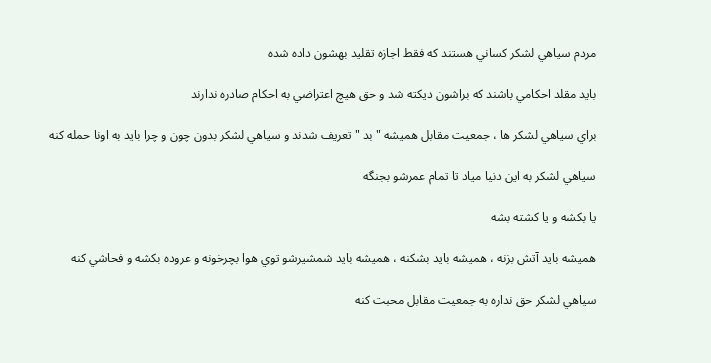مردم سياهي لشكر كساني هستند كه فقط اجازه تقليد بهشون داده شده

بايد مقلد احكامي باشند كه براشون ديكته شد و حق هيچ اعتراضي به احكام صادره ندارند

براي سياهي لشكر ها ، جمعيت مقابل هميشه " بد " تعريف شدند و سياهي لشكر بدون چون و چرا بايد به اونا حمله كنه

سياهي لشكر به اين دنيا مياد تا تمام عمرشو بجنگه

يا بكشه و يا كشته بشه

هميشه بايد آتش بزنه ،‌ هميشه بايد بشكنه ، هميشه بايد شمشيرشو توي هوا بچرخونه و عروده بكشه و فحاشي كنه

سياهي لشكر حق نداره به جمعيت مقابل محبت كنه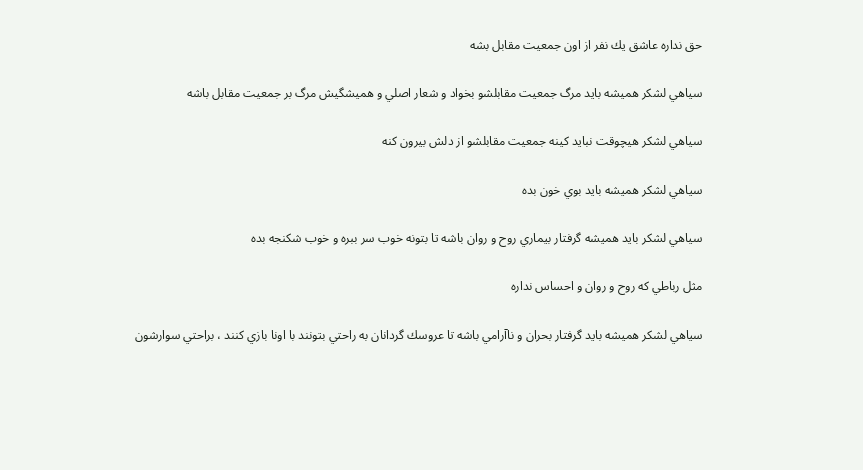حق نداره عاشق يك نفر از اون جمعيت مقابل بشه

سياهي لشكر هميشه بايد مرگ جمعيت مقابلشو بخواد و شعار اصلي و هميشگيش مرگ بر جمعيت مقابل باشه

سياهي لشكر هيچوقت نبايد كينه جمعيت مقابلشو از دلش بيرون كنه

سياهي لشكر هميشه بايد بوي خون بده

سياهي لشكر بايد هميشه گرفتار بيماري روح و روان باشه تا بتونه خوب سر ببره و خوب شكنجه بده

مثل رباطي كه روح و روان و احساس نداره

سياهي لشكر هميشه بايد گرفتار بحران و ناآرامي باشه تا عروسك گردانان به راحتي بتونند با اونا بازي كنند ، براحتي سوارشون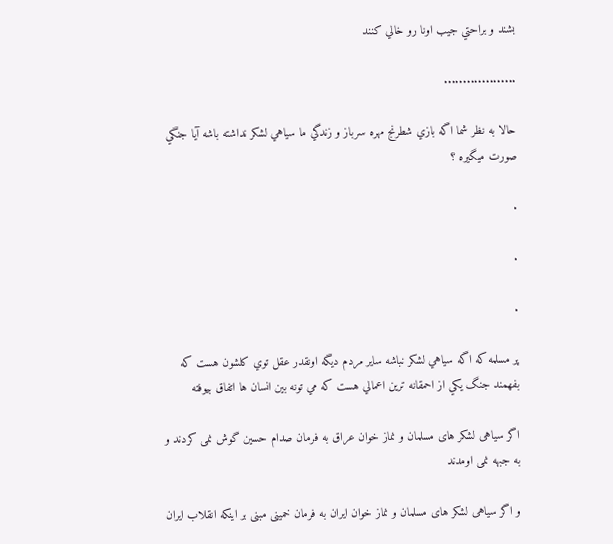بشند و براحتي جيب اونا رو خالي كنند

...................

حالا به نظر شما اگه بازي شطرنج مهره سرباز و زندگي ما سياهي لشكر نداشته باشه آيا جنگي صورت ميگيره ؟

.

.

.

پر مسلمه كه اگه سياهي لشكر نباشه سایر مردم ديگه اونقدر عقل توي كلشون هست كه بفهمند جنگ يكي از احمقانه ترين اعمالي هست كه مي تونه بين انسان ها اتفاق بيوفته

اگر سیاهی لشکر های مسلمان و نماز خوان عراق به فرمان صدام حسین گوش نمی کردند و به جبهه نمی اومدند

و اگر سیاهی لشکر های مسلمان و نماز خوان ایران به فرمان خمینی مبنی بر اینکه انقلاب ایران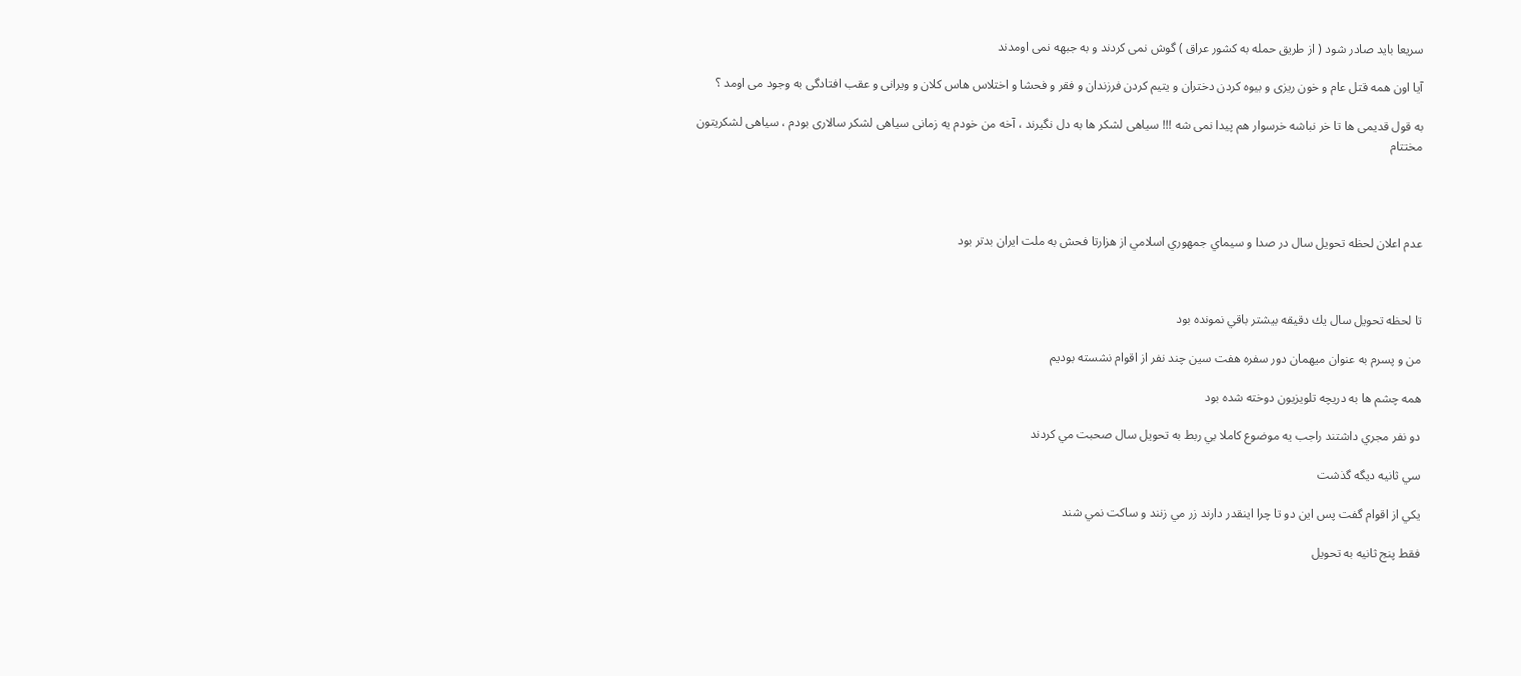سریعا باید صادر شود ( از طریق حمله به کشور عراق ) گوش نمی کردند و به جبهه نمی اومدند

آیا اون همه قتل عام و خون ریزی و بیوه کردن دختران و یتیم کردن فرزندان و فقر و فحشا و اختلاس هاس کلان و ویرانی و عقب افتادگی به وجود می اومد ؟

به قول قدیمی ها تا خر نباشه خرسوار هم پیدا نمی شه !!! سیاهی لشکر ها به دل نگیرند ، آخه من خودم یه زمانی سیاهی لشکر سالاری بودم ، سیاهی لشکریتون مختتام




عدم اعلان لحظه تحويل سال در صدا و سيماي جمهوري اسلامي از هزارتا فحش به ملت ايران بدتر بود



تا لحظه تحويل سال يك دقيقه بيشتر باقي نمونده بود

من و پسرم به عنوان ميهمان دور سفره هفت سين چند نفر از اقوام نشسته بوديم

همه چشم ها به دريچه تلويزيون دوخته شده بود

دو نفر مجري داشتند راجب يه موضوع كاملا بي ربط به تحويل سال صحبت مي كردند

سي ثانيه ديگه گذشت

يكي از اقوام گفت پس اين دو تا چرا اينقدر دارند زر مي زنند و ساكت نمي شند

فقط پنج ثانيه به تحويل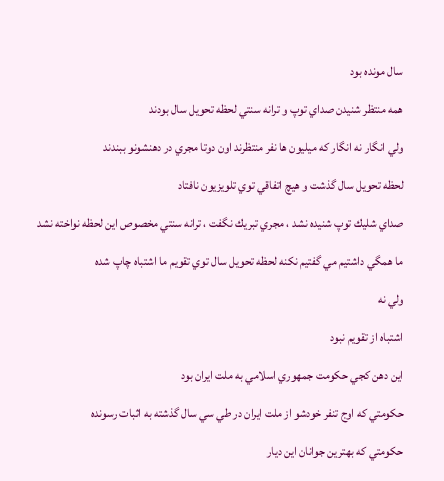سال مونده بود

همه منتظر شنيدن صداي توپ و ترانه سنتي لحظه تحويل سال بودند

ولي انگار نه انگار كه ميليون ها نفر منتظرند اون دوتا مجري در دهنشونو ببندند

لحظه تحويل سال گذشت و هيچ اتفاقي توي تلويزيون نافتاد

صداي شليك توپ شنيده نشد ، مجري تبريك نگفت ، ترانه سنتي مخصوص اين لحظه نواخته نشد

ما همگي داشتيم مي گفتيم نكنه لحظه تحويل سال توي تقويم ما اشتباه چاپ شده

ولي نه

اشتباه از تقويم نبود

اين دهن كجي حكومت جمهوري اسلامي به ملت ايران بود

حكومتي كه اوج تنفر خودشو از ملت ايران در طي سي سال گذشته به اثبات رسونده

حكومتي كه بهترين جوانان اين ديار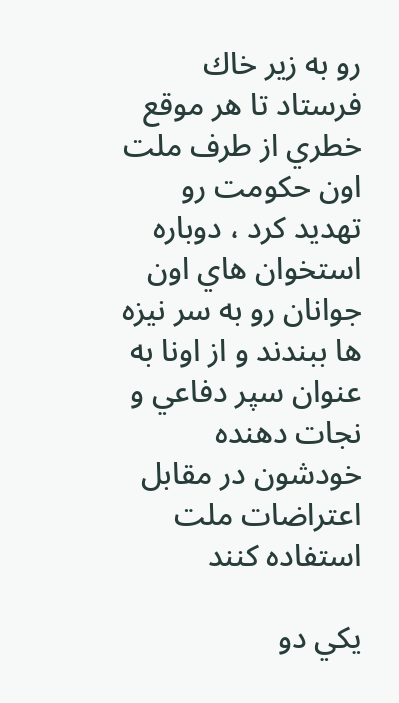رو به زير خاك فرستاد تا هر موقع خطري از طرف ملت اون حكومت رو تهديد كرد ، دوباره استخوان هاي اون جوانان رو به سر نيزه ها ببندند و از اونا به عنوان سپر دفاعي و نجات دهنده خودشون در مقابل اعتراضات ملت استفاده كنند

يكي دو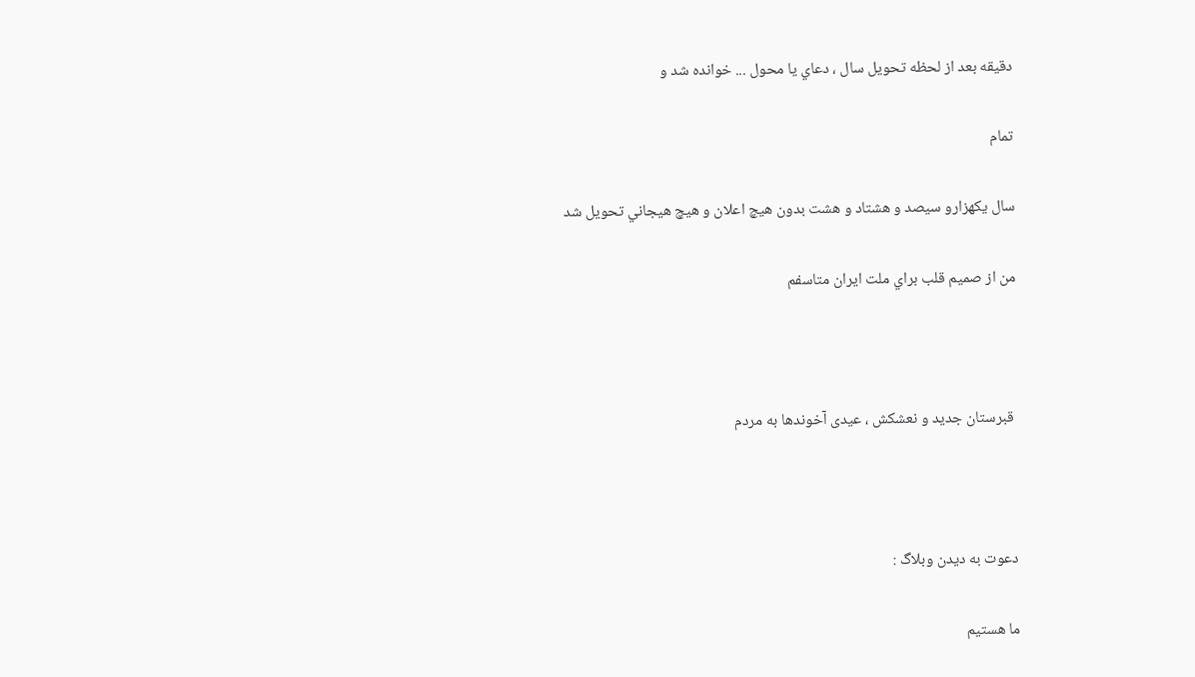دقيقه بعد از لحظه تحويل سال ، دعاي يا محول ... خوانده شد و

تمام

سال يكهزارو سيصد و هشتاد و هشت بدون هيچ اعلان و هيچ هيجاني تحويل شد

من از صميم قلب براي ملت ايران متاسفم



 قبرستان جدید و نعشکش ، عیدی آخوندها به مردم



دعوت به دیدن وبلاگ :

ما هستیم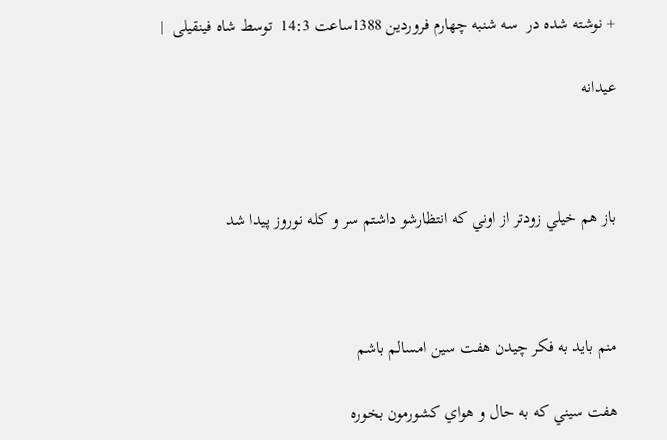+ نوشته شده در  سه شنبه چهارم فروردین 1388ساعت 14:3  توسط شاه فینقیلی  |

عیدانه



باز هم خيلي زودتر از اوني كه انتظارشو داشتم سر و كله نوروز پيدا شد



منم بايد به فكر چيدن هفت سين امسالم باشم

هفت سيني كه به حال و هواي كشورمون بخوره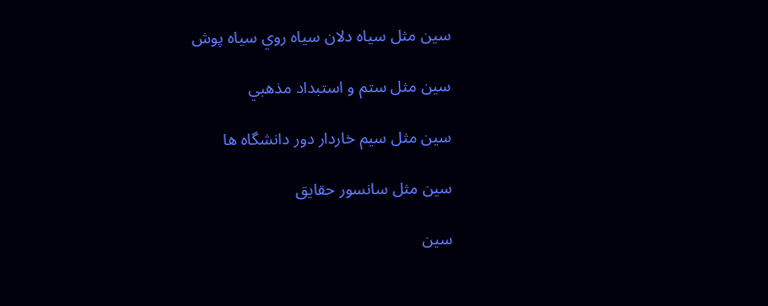سين مثل سياه دلان سياه روي سياه پوش

سين مثل ستم و استبداد مذهبي

سين مثل سيم خاردار دور دانشگاه ها

سين مثل سانسور حقايق

سين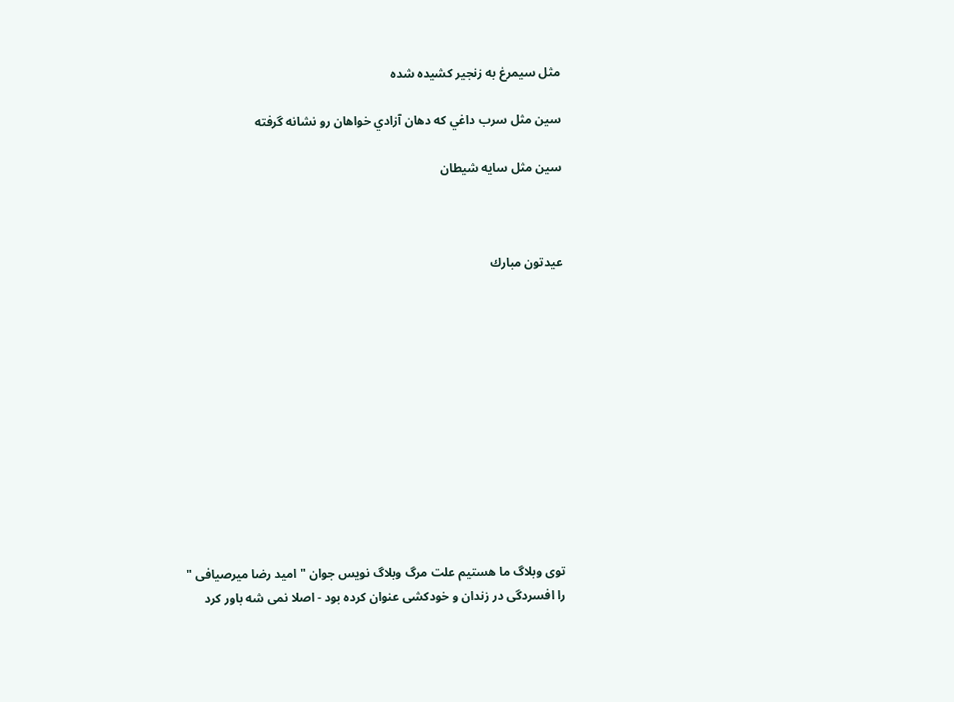مثل سيمرغ به زنجير كشيده شده

سين مثل سرب داغي كه دهان آزادي خواهان رو نشانه گرفته

سين مثل سايه شيطان



عيدتون مبارك












توی وبلاگ ما هستیم علت مرگ وبلاگ نویس جوان " امید رضا میرصیافی " را افسردگی در زندان و خودکشی عنوان کرده بود - اصلا نمی شه باور کرد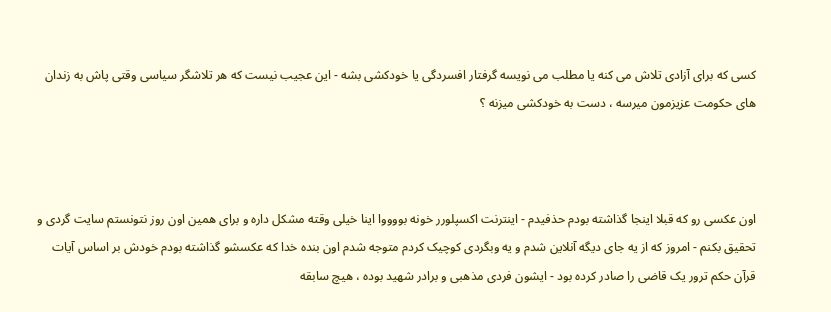کسی که برای آزادی تلاش می کنه یا مطلب می نویسه گرفتار افسردگی یا خودکشی بشه - این عجیب نیست که هر تلاشگر سیاسی وقتی پاش به زندان های حکومت عزیزمون میرسه ، دست به خودکشی میزنه ؟



اون عکسی رو که قبلا اینجا گذاشته بودم حذفیدم - اینترنت اکسپلورر خونه بووووا اینا خیلی وقته مشکل داره و برای همین اون روز نتونستم سایت گردی و تحقیق بکنم - امروز که از یه جای دیگه آنلاین شدم و یه وبگردی کوچیک کردم متوجه شدم اون بنده خدا که عکسشو گذاشته بودم خودش بر اساس آیات قرآن حکم ترور یک قاضی را صادر کرده بود - ایشون فردی مذهبی و برادر شهید بوده ، هیچ سابقه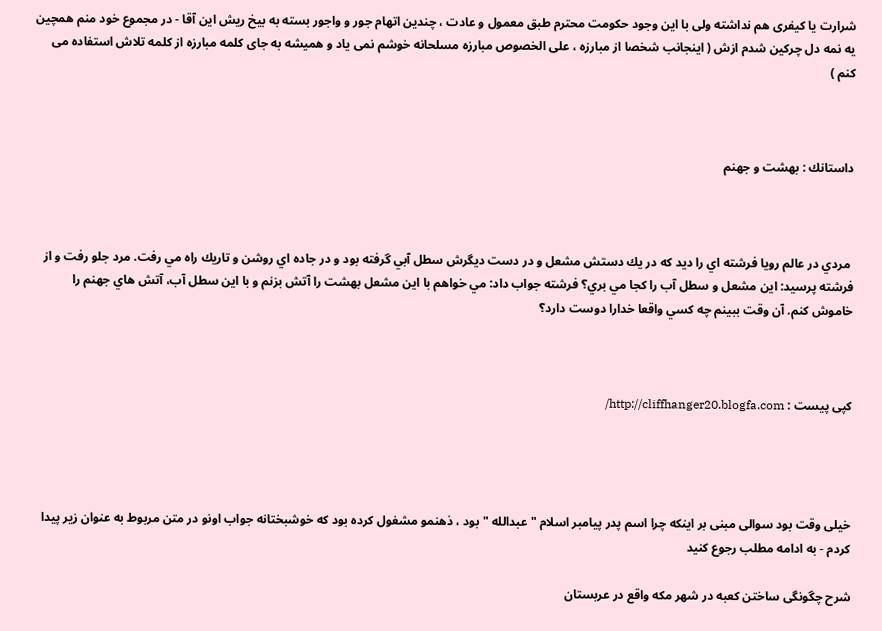شرارت یا کیفری هم نداشته ولی با این وجود حکومت محترم طبق معمول و عادت ، چندین اتهام جور و واجور بسته به بیخ ریش این آقا - در مجموع خود منم همچین یه نمه دل چرکین شدم ازش ( اینجانب شخصا از مبارزه ، علی الخصوص مبارزه مسلحانه خوشم نمی یاد و همیشه به جای کلمه مبارزه از کلمه تلاش استفاده می کنم )



داستانك : بهشت و جهنم



 مردي در عالم رويا فرشته اي را ديد كه در يك دستش مشعل و در دست ديگرش سطل آبي گرفته بود و در جاده اي روشن و تاريك راه مي رفت. مرد جلو رفت و از فرشته پرسيد: اين مشعل و سطل آب را كجا مي بري؟ فرشته جواب داد: مي خواهم با اين مشعل بهشت را آتش بزنم و با اين سطل آب، آتش هاي جهنم را خاموش كنم. آن وقت ببينم چه كسي واقعا خدارا دوست دارد؟



کپی پیست : http://cliffhanger20.blogfa.com/




خیلی وقت بود سوالی مبنی بر اینکه چرا اسم پدر پیامبر اسلام " عبدالله " بود ، ذهنمو مشغول کرده بود که خوشبختانه جواب اونو در متن مربوط به عنوان زیر پیدا کردم - به ادامه مطلب رجوع کنید

شرح چگونگی ساختن کعبه در شهر مکه واقع در عربستان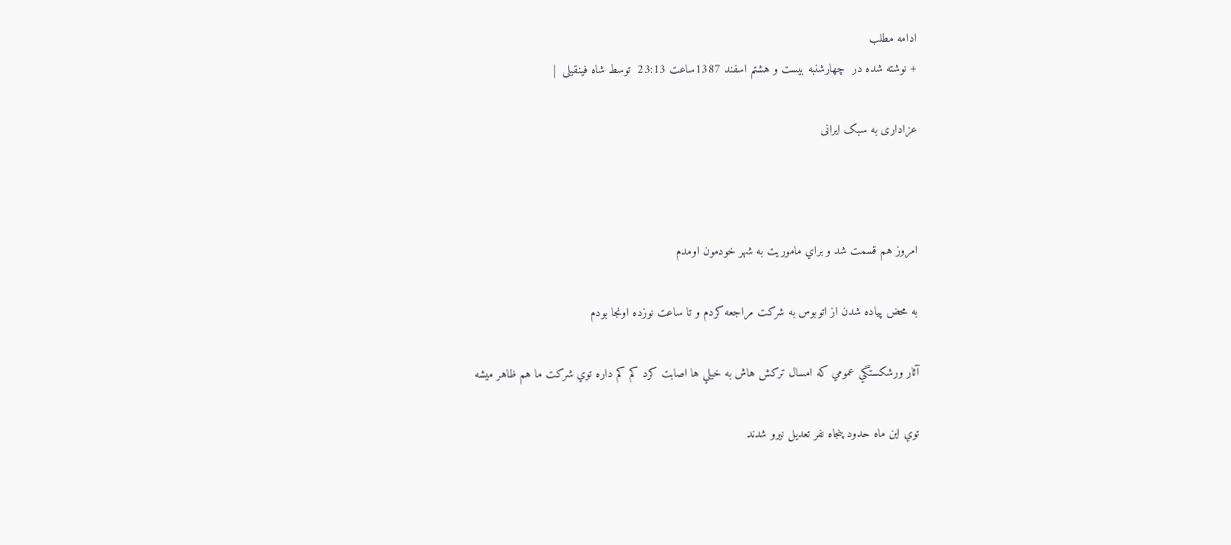ادامه مطلب
+ نوشته شده در  چهارشنبه بیست و هشتم اسفند 1387ساعت 23:13  توسط شاه فینقیلی  |

عزاداری به سبک ایرانی



امروز هم قسمت شد و براي ماموريت به شهر خودمون اومدم

به محض پياده شدن از اتوبوس به شركت مراجعه كردم و تا ساعت نوزده اونجا بودم

آثار ورشكستگي عمومي كه امسال تركش هاش به خيلي ها اصابت كرد كم كم داره توي شركت ما هم ظاهر ميشه

توي اين ماه حدود پنجاه نفر تعديل نيرو شدند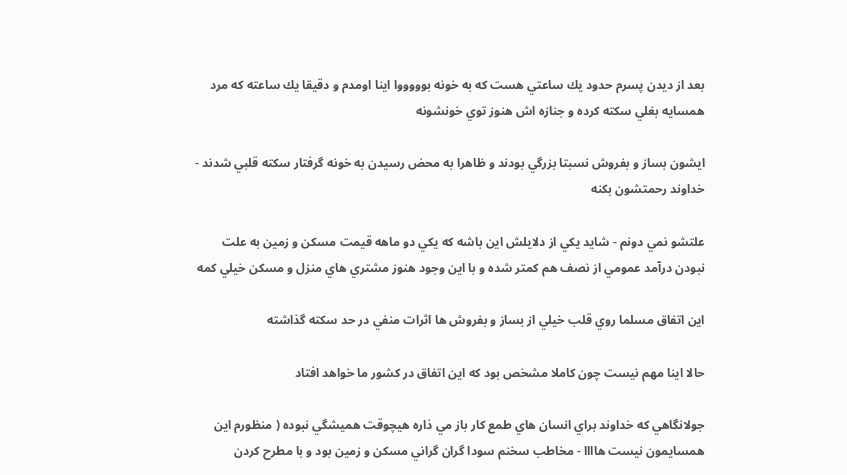بعد از ديدن پسرم حدود يك ساعتي هست كه به خونه بوووووا اينا اومدم و دقيقا يك ساعته كه مرد همسايه بغلي سكته كرده و جنازه اش هنوز توي خونشونه

ايشون بساز و بفروش نسبتا بزرگي بودند و ظاهرا به محض رسيدن به خونه گرفتار سكته قلبي شدند - خداوند رحمتشون بكنه

علتشو نمي دونم - شايد يكي از دلايلش اين باشه كه يكي دو ماهه قيمت مسكن و زمين به علت نبودن درآمد عمومي از نصف هم كمتر شده و با اين وجود هنوز مشتري هاي منزل و مسكن خيلي كمه

اين اتفاق مسلما روي قلب خيلي از بساز و بفروش ها اثرات منفي در حد سكته گذاشته

حالا اينا مهم نيست چون كاملا مشخص بود كه اين اتفاق در كشور ما خواهد افتاد

جولانگاهي كه خداوند براي انسان هاي طمع كار باز مي ذاره هيچوقت هميشگي نبوده ( منظورم اين همسايمون نيست هاااا - مخاطب سخنم سودا گران گراني مسكن و زمين بود و با مطرح كردن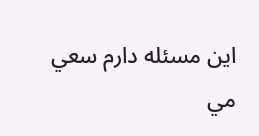اين مسئله دارم سعي مي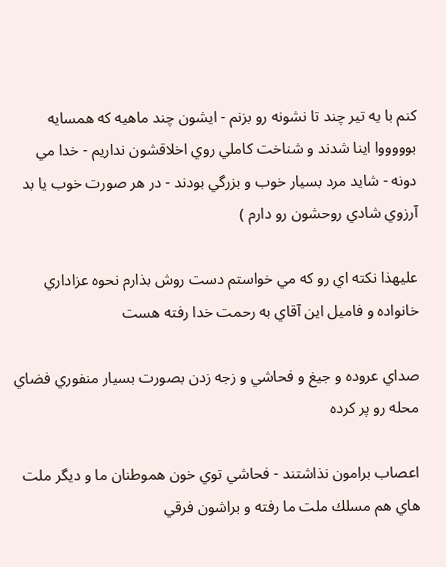كنم با يه تير چند تا نشونه رو بزنم - ايشون چند ماهيه كه همسايه بوووووا اينا شدند و شناخت كاملي روي اخلاقشون نداريم - خدا مي دونه - شايد مرد بسيار خوب و بزرگي بودند - در هر صورت خوب يا بد آرزوي شادي روحشون رو دارم )

عليهذا نكته اي رو كه مي خواستم دست روش بذارم نحوه عزاداري خانواده و فاميل اين آقاي به رحمت خدا رفته هست

صداي عروده و جيغ و فحاشي و زجه زدن بصورت بسيار منفوري فضاي محله رو پر كرده

اعصاب برامون نذاشتند - فحاشي توي خون هموطنان ما و ديگر ملت هاي هم مسلك ملت ما رفته و براشون فرقي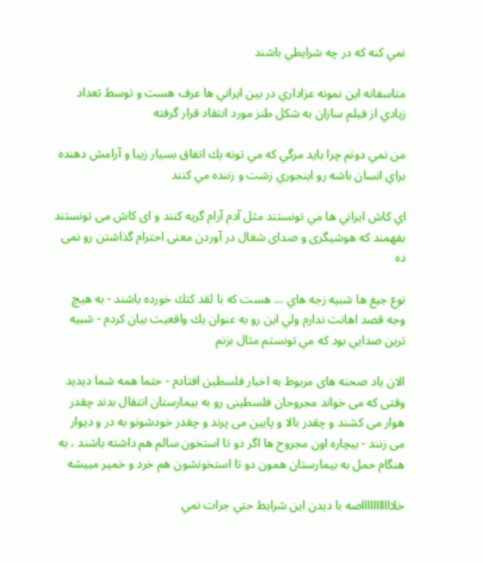نمي كنه كه در چه شرايطي باشند

متاسفانه اين نمونه عزاداري در بين ايراني ها عرف هست و توسط تعداد زيادي از فيلم سازان به شكل طنز مورد انتقاد قرار گرفته

من نمي دونم چرا بايد مرگي كه مي تونه يك اتفاق بسيار زيبا و آرامش دهنده براي انسان باشه رو اينجوري زشت و زننده مي كنند

اي كاش ايراني ها مي تونستند مثل آدم آرام گريه كنند و ای کاش می تونستند بفهمند که هوشیگری و صدای شغال در آوردن معنی احترام گذاشتن رو نمی ده

نوع جيغ ها شبيه زجه هاي ... هست كه با لقد كتك خورده باشند - به هيچ وجه قصد اهانت ندارم ولي اين رو به عنوان يك واقعيت بيان كردم - شبيه ترين صدايي بود كه مي تونستم مثال بزنم

الان یاد صحنه های مربوط به اخبار فلسطین افتادم - حتما همه شما دیدید وقتی که می خواند مجروحان فلسطینی رو به بیمارستان انتقال بدند چقدر هوار می کشند و چقدر بالا و پایین می پرند و چقدر خودشونو به در و دیوار می زنند - بیچاره اون مجروح ها اگر دو تا استخون سالم هم داشته باشند ، به هنگام حمل به بیمارستان همون دو تا استخونشون هم خرد و خمیر مییشه

خلاااااااااااصه با ديدن اين شرايط حتي جرات نمي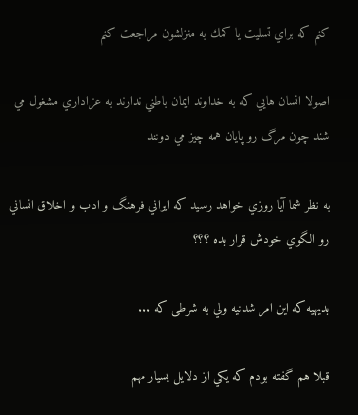كنم كه براي تسليت يا كمك به منزلشون مراجعت كنم

اصولا انسان هايي كه به خداوند ايمان باطني ندارند به عزاداري مشغول مي شند چون مرگ رو پايان همه چيز مي دونند

به نظر شما آيا روزي خواهد رسيد كه ايراني فرهنگ و ادب و اخلاق انساني رو الگوي خودش قرار بده ؟؟؟

بديهيه كه اين امر شدنيه ولي به شرطی که ...

قبلا هم گفته بودم كه يكي از دلايل بسيار مهم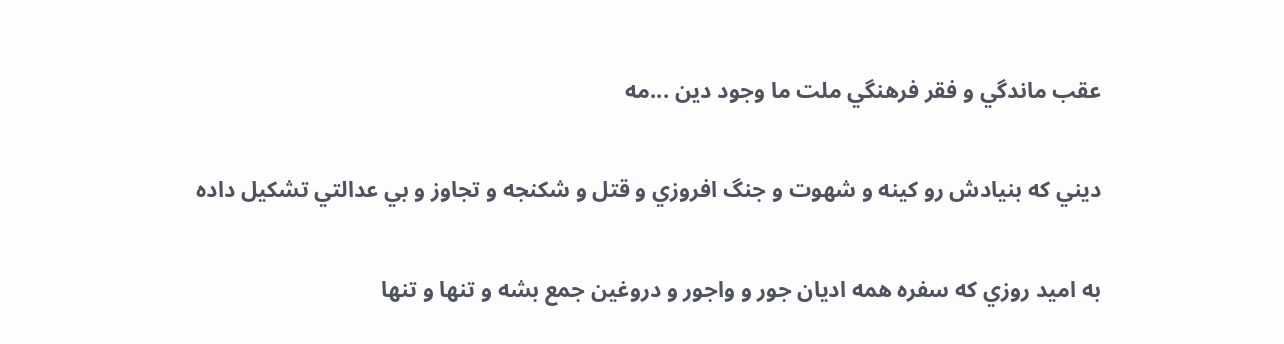عقب ماندگي و فقر فرهنگي ملت ما وجود دين ...مه

ديني كه بنيادش رو كينه و شهوت و جنگ افروزي و قتل و شكنجه و تجاوز و بي عدالتي تشكيل داده

به اميد روزي كه سفره همه اديان جور و واجور و دروغين جمع بشه و تنها و تنها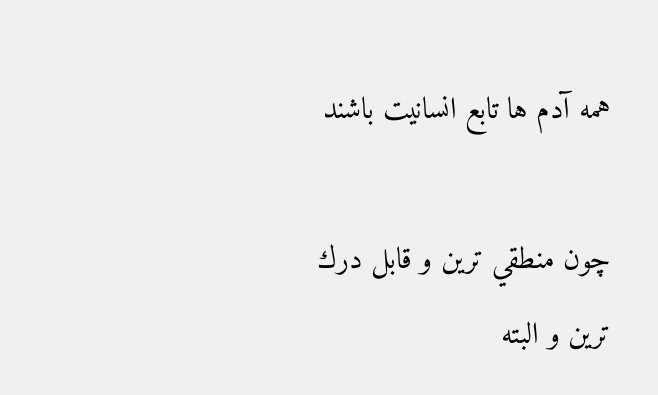همه آدم ها تابع انسانيت باشند

چون منطقي ترين و قابل درك ترين و البته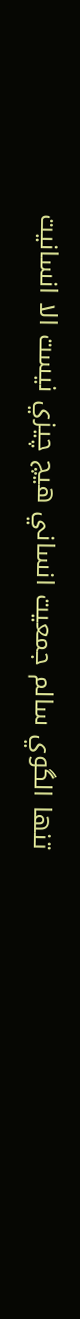تنها الگوي سالم جمعيت انساني هيچ چيزي نيست الا انسانيت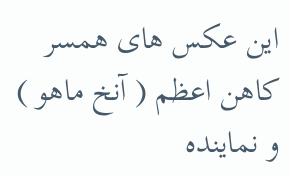این عکس های همسر کاهن اعظم ( آنخ ماهو ) و نماینده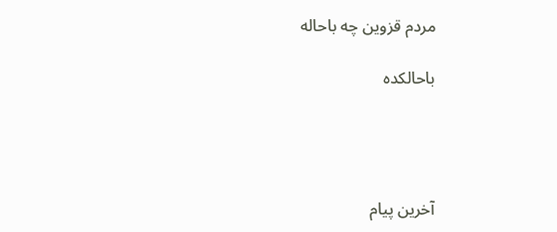مردم قزوین چه باحاله

باحالکده




آخرين پيام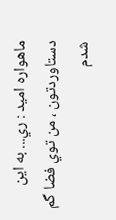ماهواره اميد : ري... به اين دستاوردتون ، من توي فضا گم شدم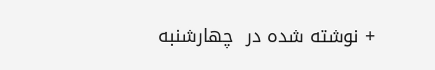+ نوشته شده در  چهارشنبه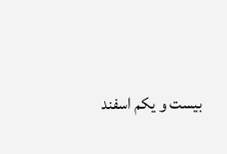بیست و یکم اسفند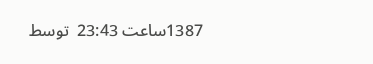1387ساعت 23:43  توسط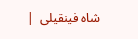شاه فینقیلی  |